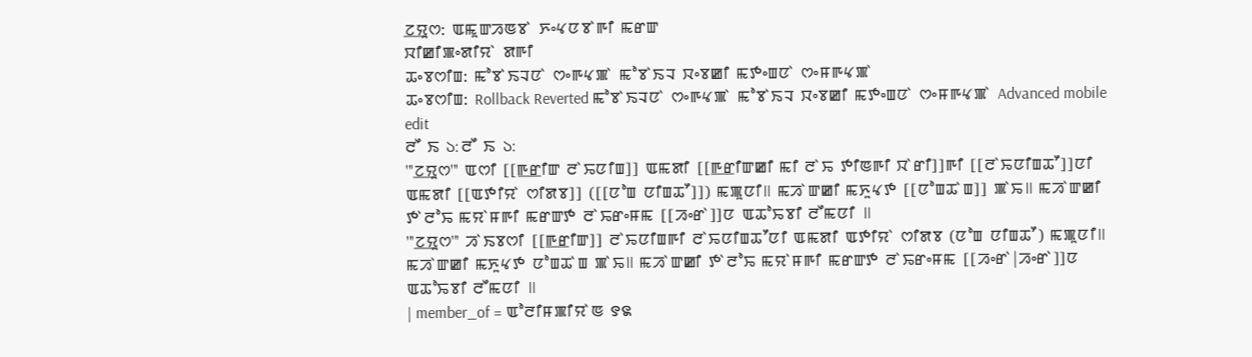ꯖ꯭ꯌꯨꯁ: ꯑꯃꯨꯛꯍꯟꯕꯥ ꯈꯦꯠꯅꯕꯥꯒꯤ ꯃꯔꯛ
ꯋꯤꯀꯤꯄꯦꯗꯤꯌꯥ ꯗꯒꯤ
ꯊꯦꯕꯁꯤꯡ: ꯃꯣꯕꯥꯏꯜꯅꯥ ꯁꯦꯒꯠꯄꯥ ꯃꯣꯕꯥꯏꯜ ꯋꯦꯕꯀꯤ ꯃꯇꯦꯡꯅꯥ ꯁꯦꯝꯒꯠꯄꯥ
ꯊꯦꯕꯁꯤꯡ: Rollback Reverted ꯃꯣꯕꯥꯏꯜꯅꯥ ꯁꯦꯒꯠꯄꯥ ꯃꯣꯕꯥꯏꯜ ꯋꯦꯕꯀꯤ ꯃꯇꯦꯡꯅꯥ ꯁꯦꯝꯒꯠꯄꯥ Advanced mobile edit
ꯂꯩ ꯏ ১: ꯂꯩ ꯏ ১:
'''ꯖ꯭ꯌꯨꯁ''' ꯑꯁꯤ [[ꯒ꯭ꯔꯤꯛ ꯂꯥꯢꯅꯤꯡ]] ꯑꯃꯗꯤ [[ꯒ꯭ꯔꯤꯛꯀꯤ ꯃꯤ ꯂꯥꯢ ꯇꯤꯟꯒꯤ ꯋꯥꯔꯤ]]ꯒꯤ [[ꯂꯥꯢꯅꯤꯡꯊꯧ]]ꯅꯤ ꯑꯃꯗꯤ [[ꯑꯇꯤꯌꯥ ꯁꯤꯗꯕ]] ([[ꯅꯣꯡ ꯅꯤꯡꯊꯧ]]) ꯃꯄꯨꯅꯤ꯫ ꯃꯍꯥꯛꯀꯤ ꯃꯈꯨꯠꯇ [[ꯅꯣꯡꯊꯥꯡ]] ꯄꯥꯢ꯫ ꯃꯍꯥꯛꯀꯤ ꯇꯥꯂꯣꯢ ꯃꯌꯥꯝꯒꯤ ꯃꯔꯛꯇ ꯂꯥꯢꯔꯦꯝꯃ [[ꯍꯦꯔꯥ]]ꯅ ꯑꯊꯣꯢꯕꯤ ꯂꯩꯃꯅꯤ ꯫
'''ꯖ꯭ꯌꯨꯁ''' ꯍꯥꯏꯕꯁꯤ [[ꯒ꯭ꯔꯤꯛ]] ꯂꯥꯢꯅꯤꯡꯒꯤ ꯂꯥꯢꯅꯤꯡꯊꯧꯅꯤ ꯑꯃꯗꯤ ꯑꯇꯤꯌꯥ ꯁꯤꯗꯕ (ꯅꯣꯡ ꯅꯤꯡꯊꯧ) ꯃꯄꯨꯅꯤ꯫ ꯃꯍꯥꯛꯀꯤ ꯃꯈꯨꯠꯇ ꯅꯣꯡꯊꯥꯡ ꯄꯥꯢ꯫ ꯃꯍꯥꯛꯀꯤ ꯇꯥꯂꯣꯢ ꯃꯌꯥꯝꯒꯤ ꯃꯔꯛꯇ ꯂꯥꯢꯔꯦꯝꯃ [[ꯍꯦꯔꯥ|ꯍꯦꯔꯥ]]ꯅ ꯑꯊꯣꯢꯕꯤ ꯂꯩꯃꯅꯤ ꯫
| member_of = ꯑꯣꯂꯤꯝꯄꯤꯌꯥꯟ ꯱꯲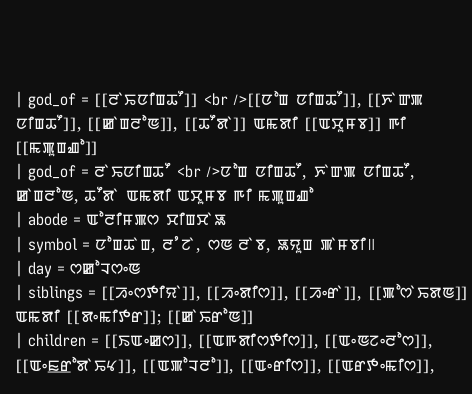| god_of = [[ꯂꯥꯢꯅꯤꯡꯊꯧ]] <br />[[ꯅꯣꯡ ꯅꯤꯡꯊꯧ]], [[ꯈꯥꯛꯄ ꯅꯤꯡꯊꯧ]], [[ꯀꯥꯡꯂꯣꯟ]], [[ꯊꯧꯗꯥ]] ꯑꯃꯗꯤ [[ꯑꯆꯨꯝꯕ]] ꯒꯤ [[ꯃꯄꯨꯡꯉꯣ]]
| god_of = ꯂꯥꯢꯅꯤꯡꯊꯧ <br />ꯅꯣꯡ ꯅꯤꯡꯊꯧ, ꯈꯥꯛꯄ ꯅꯤꯡꯊꯧ, ꯀꯥꯡꯂꯣꯟ, ꯊꯧꯗꯥ ꯑꯃꯗꯤ ꯑꯆꯨꯝꯕ ꯒꯤ ꯃꯄꯨꯡꯉꯣ
| abode = ꯑꯣꯂꯤꯝꯄꯁ ꯆꯤꯡꯆꯥꯎ
| symbol = ꯅꯣꯡꯊꯥꯡ, ꯂꯪꯖꯥ, ꯁꯟ ꯂꯥꯕ, ꯎꯌꯨꯡ ꯄꯥꯝꯕꯤ꯫
| day = ꯁꯀꯣꯜꯁꯦꯟ
| siblings = [[ꯍꯦꯁꯇꯤꯌꯥ]], [[ꯍꯦꯗꯤꯁ]], [[ꯍꯦꯔꯥ]], [[ꯄꯣꯁꯥꯢꯗꯟ]] ꯑꯃꯗꯤ [[ꯗꯦꯃꯤꯇꯔ]]; [[ꯀꯥꯢꯔꯣꯟ]]
| children = [[ꯏꯑꯦꯀꯁ]], [[ꯑꯒꯗꯤꯁꯇꯤꯁ]], [[ꯑꯦꯟꯖꯦꯂꯣꯁ]], [[ꯑꯦꯐ꯭ꯔꯣꯗꯥꯢꯠ]], [[ꯑꯄꯣꯜꯂꯣ]], [[ꯑꯦꯔꯤꯁ]], [[ꯑꯔꯇꯦꯃꯤꯁ]],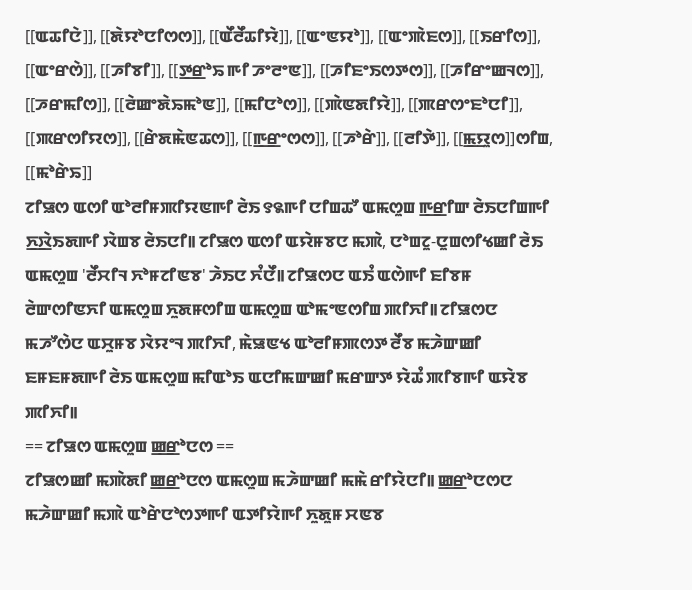[[ꯑꯊꯤꯅꯥ]], [[ꯗꯥꯌꯣꯅꯤꯁꯁ]], [[ꯑꯩꯂꯩꯊꯤꯌꯥ]], [[ꯑꯦꯟꯌꯣ]], [[ꯑꯦꯄꯥꯐꯁ]], [[ꯏꯔꯤꯁ]], [[ꯑꯦꯔꯁꯥ]], [[ꯍꯤꯕꯤ]], [[ꯇ꯭ꯔꯣꯢ ꯒꯤ ꯍꯦꯂꯦꯟ]], [[ꯍꯤꯐꯦꯏꯁꯇꯁ]], [[ꯍꯤꯔꯦꯀꯜꯁ]], [[ꯍꯔꯃꯤꯁ]], [[ꯂꯥꯀꯦꯗꯥꯢꯃꯣꯟ]], [[ꯃꯤꯅꯣꯁ]], [[ꯄꯥꯟꯗꯤꯌꯥ]], [[ꯄꯔꯁꯦꯐꯣꯅꯤ]], [[ꯄꯔꯁꯤꯌꯁ]], [[ꯔꯥꯗꯃꯥꯟꯊꯁ]], [[ꯒ꯭ꯔꯦꯁꯁ]], [[ꯍꯣꯔꯥ]], [[ꯂꯤꯇꯥ]], [[ꯃ꯭ꯌꯨꯁ]]ꯁꯤꯡ, [[ꯃꯣꯔꯥꯢ]]
ꯖꯤꯎꯁ ꯑꯁꯤ ꯑꯣꯂꯤꯝꯄꯤꯌꯟꯒꯤ ꯂꯥꯏ ꯱꯲ꯒꯤ ꯅꯤꯡꯊꯧ ꯑꯃꯁꯨꯡ ꯒ꯭ꯔꯤꯛ ꯂꯥꯏꯅꯤꯡꯒꯤ ꯈ꯭ꯋꯥꯏꯗꯒꯤ ꯋꯥꯡꯕ ꯂꯥꯏꯅꯤ꯫ ꯖꯤꯎꯁ ꯑꯁꯤ ꯑꯌꯥꯝꯕꯅ ꯃꯄꯥ, ꯅꯣꯡꯖꯨ-ꯅꯨꯡꯁꯤꯠꯀꯤ ꯂꯥꯏ ꯑꯃꯁꯨꯡ 'ꯂꯩꯆꯤꯜ ꯈꯣꯝꯖꯤꯟꯕ' ꯍꯥꯏꯅ ꯈꯪꯅꯩ꯫ ꯖꯤꯎꯁꯅ ꯑꯏꯪ ꯑꯁꯥꯒꯤ ꯐꯤꯕꯝ ꯂꯥꯛꯁꯤꯟꯈꯤ ꯑꯃꯁꯨꯡ ꯈꯨꯗꯝꯁꯤꯡ ꯑꯃꯁꯨꯡ ꯑꯣꯃꯦꯟꯁꯤꯡ ꯄꯤꯈꯤ꯫ ꯖꯤꯎꯁꯅ ꯃꯍꯧꯁꯥꯅ ꯑꯆꯨꯝꯕ ꯋꯥꯌꯦꯜ ꯄꯤꯈꯤ, ꯃꯥꯎꯟꯠ ꯑꯣꯂꯤꯝꯄꯁꯇ ꯂꯩꯕ ꯃꯍꯥꯛꯀꯤ ꯐꯝꯐꯝꯗꯒꯤ ꯂꯥꯏ ꯑꯃꯁꯨꯡ ꯃꯤꯑꯣꯏ ꯑꯅꯤꯃꯛꯀꯤ ꯃꯔꯛꯇ ꯌꯥꯊꯪ ꯄꯤꯕꯒꯤ ꯑꯌꯥꯕ ꯄꯤꯈꯤ꯫
== ꯖꯤꯎꯁ ꯑꯃꯁꯨꯡ ꯀ꯭ꯔꯣꯅꯁ ==
ꯖꯤꯎꯁꯀꯤ ꯃꯄꯥꯗꯤ ꯀ꯭ꯔꯣꯅꯁ ꯑꯃꯁꯨꯡ ꯃꯍꯥꯛꯀꯤ ꯃꯃꯥ ꯔꯤꯌꯥꯅꯤ꯫ ꯀ꯭ꯔꯣꯅꯁꯅ ꯃꯍꯥꯛꯀꯤ ꯃꯄꯥ ꯑꯣꯔꯥꯅꯣꯁꯇꯒꯤ ꯑꯇꯤꯌꯥꯒꯤ ꯈꯨꯗꯨꯝ ꯆꯟꯕ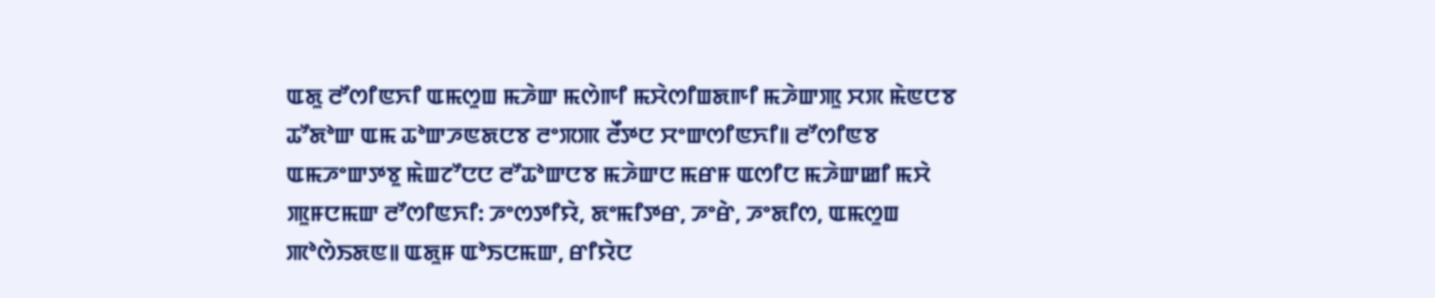ꯑꯗꯨ ꯂꯧꯁꯤꯟꯈꯤ ꯑꯃꯁꯨꯡ ꯃꯍꯥꯛ ꯃꯁꯥꯒꯤ ꯃꯆꯥꯁꯤꯡꯗꯒꯤ ꯃꯍꯥꯛꯄꯨ ꯆꯞ ꯃꯥꯟꯅꯕ ꯊꯧꯗꯣꯛ ꯑꯃ ꯊꯣꯛꯍꯟꯗꯅꯕ ꯂꯦꯞꯄ ꯂꯩꯇꯅ ꯆꯦꯛꯁꯤꯟꯈꯤ꯫ ꯂꯧꯁꯤꯟꯕ ꯑꯃꯍꯦꯛꯇꯕꯨ ꯃꯥꯡꯖꯧꯅꯅ ꯂꯧꯊꯣꯛꯅꯕ ꯃꯍꯥꯛꯅ ꯃꯔꯝ ꯑꯁꯤꯅ ꯃꯍꯥꯛꯀꯤ ꯃꯆꯥ ꯄꯨꯝꯅꯃꯛ ꯂꯧꯁꯤꯟꯈꯤ: ꯍꯦꯁꯇꯤꯌꯥ, ꯗꯦꯃꯤꯇꯔ, ꯍꯦꯔꯥ, ꯍꯦꯗꯤꯁ, ꯑꯃꯁꯨꯡ ꯄꯣꯁꯥꯏꯗꯟ꯫ ꯑꯗꯨꯝ ꯑꯣꯏꯅꯃꯛ, ꯔꯤꯌꯥꯅ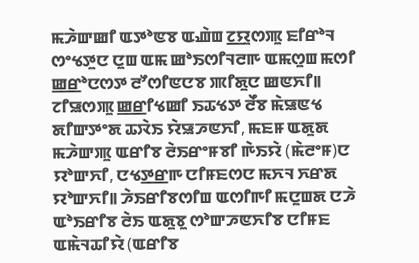ꯃꯍꯥꯛꯀꯤ ꯑꯇꯣꯟꯕ ꯑꯉꯥꯡ ꯖ꯭ꯌꯨꯁꯄꯨ ꯐꯤꯔꯣꯜ ꯁꯦꯠꯇꯨꯅ ꯅꯨꯡ ꯑꯃ ꯀꯣꯏꯁꯤꯜꯂꯒ ꯑꯃꯁꯨꯡ ꯃꯁꯤ ꯀ꯭ꯔꯣꯅꯁꯇ ꯂꯧꯁꯤꯟꯅꯕ ꯄꯤꯗꯨꯅ ꯀꯟꯈꯤ꯫
ꯖꯤꯎꯁꯄꯨ ꯀ꯭ꯔꯤꯠꯀꯤ ꯏꯊꯠꯇ ꯂꯩꯕ ꯃꯥꯎꯟꯠ ꯗꯤꯛꯇꯦꯗ ꯊꯋꯥꯏ ꯌꯥꯎꯍꯟꯈꯤ, ꯃꯐꯝ ꯑꯗꯨꯗ ꯃꯍꯥꯛꯄꯨ ꯑꯔꯤꯕ ꯂꯥꯏꯔꯦꯝꯕꯤ ꯒꯥꯏꯌꯥ (ꯃꯥꯂꯦꯝ)ꯅ ꯌꯣꯛꯈꯤ, ꯅꯠꯇ꯭ꯔꯒ ꯅꯤꯝꯐꯁꯅ ꯃꯈꯜ ꯈꯔꯗ ꯌꯣꯛꯈꯤ꯫ ꯍꯥꯏꯔꯤꯕꯁꯤꯡ ꯑꯁꯤꯒꯤ ꯃꯅꯨꯡꯗ ꯅꯍꯥ ꯑꯣꯏꯔꯤꯕ ꯂꯥꯏ ꯑꯗꯨꯕꯨ ꯁꯣꯛꯍꯟꯈꯤꯕ ꯅꯤꯝꯐ ꯑꯃꯥꯜꯊꯤꯌꯥ (ꯑꯔꯤꯕ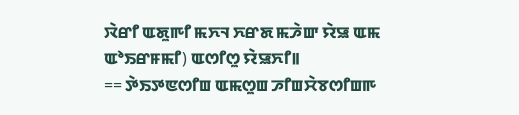ꯋꯥꯔꯤ ꯑꯗꯨꯒꯤ ꯃꯈꯜ ꯈꯔꯗ ꯃꯍꯥꯛ ꯌꯥꯎ ꯑꯃ ꯑꯣꯏꯔꯝꯃꯤ) ꯑꯁꯤꯁꯨ ꯌꯥꯎꯈꯤ꯫
== ꯇꯥꯏꯇꯟꯁꯤꯡ ꯑꯃꯁꯨꯡ ꯍꯤꯡꯆꯥꯕꯁꯤꯡꯒ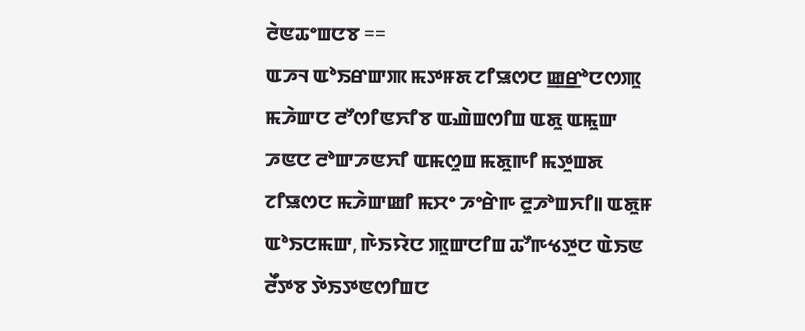ꯂꯥꯟꯊꯦꯡꯅꯕ ==
ꯑꯍꯜ ꯑꯣꯏꯔꯛꯄ ꯃꯇꯝꯗ ꯖꯤꯎꯁꯅ ꯀ꯭ꯔꯣꯅꯁꯄꯨ ꯃꯍꯥꯛꯅ ꯂꯧꯁꯤꯟꯈꯤꯕ ꯑꯉꯥꯡꯁꯤꯡ ꯑꯗꯨ ꯑꯃꯨꯛ ꯍꯟꯅ ꯂꯣꯛꯍꯟꯈꯤ ꯑꯃꯁꯨꯡ ꯃꯗꯨꯒꯤ ꯃꯇꯨꯡꯗ ꯖꯤꯎꯁꯅ ꯃꯍꯥꯛꯀꯤ ꯃꯆꯦ ꯍꯦꯔꯥꯒ ꯂꯨꯍꯣꯡꯈꯤ꯫ ꯑꯗꯨꯝ ꯑꯣꯏꯅꯃꯛ, ꯒꯥꯏꯌꯥꯅ ꯄꯨꯛꯅꯤꯡ ꯊꯧꯒꯠꯇꯨꯅ ꯑꯥꯏꯟ ꯂꯩꯇꯕ ꯇꯥꯏꯇꯟꯁꯤꯡꯅ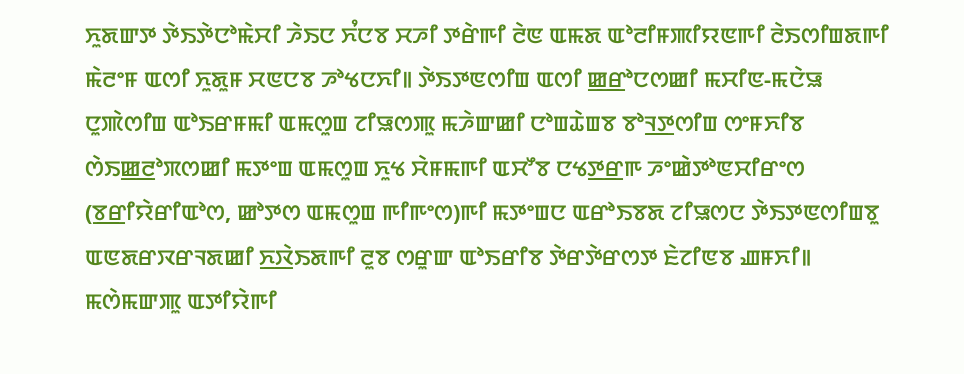ꯈꯨꯗꯛꯇ ꯇꯥꯏꯇꯥꯅꯣꯃꯥꯆꯤ ꯍꯥꯏꯅ ꯈꯪꯅꯕ ꯆꯍꯤ ꯇꯔꯥꯒꯤ ꯂꯥꯟ ꯑꯃꯗ ꯑꯣꯂꯤꯝꯄꯤꯌꯟꯒꯤ ꯂꯥꯏꯁꯤꯡꯗꯒꯤ ꯃꯥꯂꯦꯝ ꯑꯁꯤ ꯈꯨꯗꯨꯝ ꯆꯟꯅꯕ ꯍꯣꯠꯅꯈꯤ꯫ ꯇꯥꯏꯇꯟꯁꯤꯡ ꯑꯁꯤ ꯀ꯭ꯔꯣꯅꯁꯀꯤ ꯃꯆꯤꯟ-ꯃꯅꯥꯎ ꯅꯨꯄꯥꯁꯤꯡ ꯑꯣꯏꯔꯝꯃꯤ ꯑꯃꯁꯨꯡ ꯖꯤꯎꯁꯄꯨ ꯃꯍꯥꯛꯀꯤ ꯅꯣꯡꯊꯥꯡꯕ ꯕꯣꯜ꯭ꯇꯁꯤꯡ ꯁꯦꯝꯈꯤꯕ ꯁꯥꯏꯀ꯭ꯂꯣꯞꯁꯀꯤ ꯃꯇꯦꯡ ꯑꯃꯁꯨꯡ ꯈꯨꯠ ꯆꯥꯝꯃꯒꯤ ꯑꯆꯧꯕ ꯅꯠꯇ꯭ꯔꯒ ꯍꯦꯀꯥꯇꯣꯟꯆꯤꯔꯦꯁ (ꯕ꯭ꯔꯤꯌꯥꯔꯤꯑꯣꯁ, ꯀꯣꯇꯁ ꯑꯃꯁꯨꯡ ꯒꯤꯒꯦꯁ)ꯒꯤ ꯃꯇꯦꯡꯅ ꯑꯔꯣꯏꯕꯗ ꯖꯤꯎꯁꯅ ꯇꯥꯏꯇꯟꯁꯤꯡꯕꯨ ꯑꯟꯗꯔꯋꯔꯜꯗꯀꯤ ꯈ꯭ꯋꯥꯏꯗꯒꯤ ꯂꯨꯕ ꯁꯔꯨꯛ ꯑꯣꯏꯔꯤꯕ ꯇꯥꯔꯇꯥꯔꯁꯇ ꯐꯥꯖꯤꯟꯕ ꯉꯝꯈꯤ꯫
ꯃꯁꯥꯃꯛꯄꯨ ꯑꯇꯤꯌꯥꯒꯤ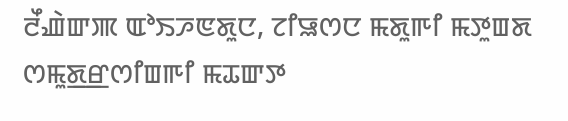ꯂꯩꯉꯥꯛꯄ ꯑꯣꯏꯍꯟꯗꯨꯅ, ꯖꯤꯎꯁꯅ ꯃꯗꯨꯒꯤ ꯃꯇꯨꯡꯗ ꯁꯃꯨꯗ꯭ꯔꯁꯤꯡꯒꯤ ꯃꯊꯛꯇ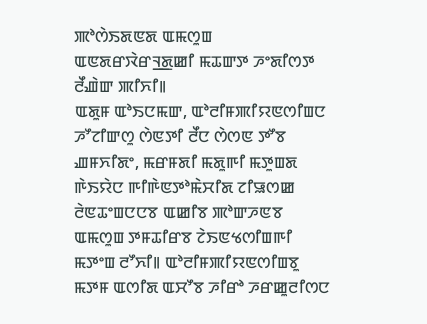ꯄꯣꯁꯥꯏꯗꯟꯗ ꯑꯃꯁꯨꯡ ꯑꯟꯗꯔꯋꯥꯔꯜ꯭ꯗꯀꯤ ꯃꯊꯛꯇ ꯍꯦꯗꯤꯁꯇ ꯂꯩꯉꯥꯛ ꯄꯤꯈꯤ꯫
ꯑꯗꯨꯝ ꯑꯣꯏꯅꯃꯛ, ꯑꯣꯂꯤꯝꯄꯤꯌꯟꯁꯤꯡꯅ ꯍꯧꯖꯤꯛꯁꯨ ꯁꯥꯟꯇꯤ ꯂꯩꯅ ꯁꯥꯁꯟ ꯇꯧꯕ ꯉꯝꯈꯤꯗꯦ, ꯃꯔꯝꯗꯤ ꯃꯗꯨꯒꯤ ꯃꯇꯨꯡꯗ ꯒꯥꯏꯌꯥꯅ ꯒꯤꯒꯥꯟꯇꯣꯃꯥꯆꯤꯗ ꯖꯤꯎꯁꯀ ꯂꯥꯟꯊꯦꯡꯅꯅꯕ ꯑꯀꯤꯕ ꯄꯣꯛꯍꯟꯕ ꯑꯃꯁꯨꯡ ꯇꯝꯊꯤꯔꯕ ꯖꯥꯏꯟꯠꯁꯤꯡꯒꯤ ꯃꯇꯦꯡ ꯂꯧꯈꯤ꯫ ꯑꯣꯂꯤꯝꯄꯤꯌꯟꯁꯤꯡꯕꯨ ꯃꯇꯝ ꯑꯁꯤꯗ ꯑꯆꯧꯕ ꯍꯤꯔꯣ ꯍꯔꯀꯨꯂꯤꯁꯅ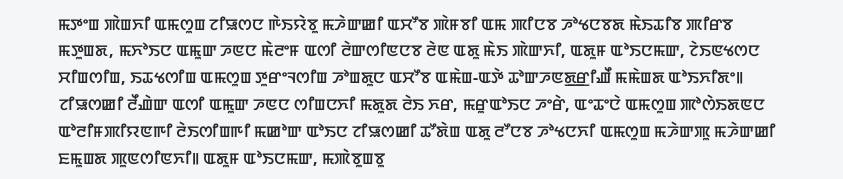ꯃꯇꯦꯡ ꯄꯥꯡꯈꯤ ꯑꯃꯁꯨꯡ ꯖꯤꯎꯁꯅ ꯒꯥꯏꯌꯥꯕꯨ ꯃꯍꯥꯛꯀꯤ ꯑꯆꯧꯕ ꯄꯥꯝꯕꯤ ꯑꯃ ꯄꯤꯅꯕ ꯍꯣꯠꯅꯕꯗ ꯃꯥꯏꯊꯤꯕ ꯄꯤꯔꯕ ꯃꯇꯨꯡꯗ, ꯃꯈꯣꯏꯅ ꯑꯃꯨꯛ ꯍꯟꯅ ꯃꯥꯂꯦꯝ ꯑꯁꯤ ꯂꯥꯛꯁꯤꯟꯅꯕ ꯂꯥꯟ ꯑꯗꯨ ꯃꯥꯏ ꯄꯥꯛꯈꯤ, ꯑꯗꯨꯝ ꯑꯣꯏꯅꯃꯛ, ꯖꯥꯏꯟꯠꯁꯅ ꯆꯤꯡꯁꯤꯡ, ꯏꯊꯠꯁꯤꯡ ꯑꯃꯁꯨꯡ ꯇꯨꯔꯦꯜꯁꯤꯡ ꯍꯣꯡꯗꯨꯅ ꯑꯆꯧꯕ ꯑꯃꯥꯡ-ꯑꯇꯥ ꯊꯣꯛꯍꯟꯗ꯭ꯔꯤꯉꯩ ꯃꯃꯥꯡꯗ ꯑꯣꯏꯈꯤꯗꯦ꯫
ꯖꯤꯎꯁꯀꯤ ꯂꯩꯉꯥꯛ ꯑꯁꯤ ꯑꯃꯨꯛ ꯍꯟꯅ ꯁꯤꯡꯅꯈꯤ ꯃꯗꯨꯗ ꯂꯥꯏ ꯈꯔ, ꯃꯔꯨꯑꯣꯏꯅ ꯍꯦꯔꯥ, ꯑꯦꯊꯦꯅꯥ ꯑꯃꯁꯨꯡ ꯄꯣꯁꯥꯏꯗꯟꯅ ꯑꯣꯂꯤꯝꯄꯤꯌꯟꯒꯤ ꯂꯥꯏꯁꯤꯡꯒꯤ ꯃꯀꯣꯛ ꯑꯣꯏꯅ ꯖꯤꯎꯁꯀꯤ ꯊꯧꯗꯥꯡ ꯑꯗꯨ ꯂꯧꯅꯕ ꯍꯣꯠꯅꯈꯤ ꯑꯃꯁꯨꯡ ꯃꯍꯥꯛꯄꯨ ꯃꯍꯥꯛꯀꯤ ꯐꯃꯨꯡꯗ ꯄꯨꯟꯁꯤꯟꯈꯤ꯫ ꯑꯗꯨꯝ ꯑꯣꯏꯅꯃꯛ, ꯃꯄꯥꯕꯨꯡꯕꯨ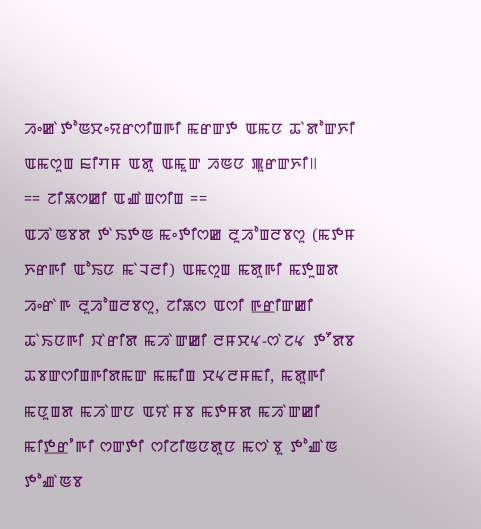ꯍꯦꯀꯥꯇꯣꯟꯆꯦꯌꯔꯁꯤꯡꯒꯤ ꯃꯔꯛꯇ ꯑꯃꯅ ꯊꯥꯗꯣꯛꯈꯤ ꯑꯃꯁꯨꯡ ꯐꯤꯚꯝ ꯑꯗꯨ ꯑꯃꯨꯛ ꯍꯟꯅ ꯄꯨꯔꯛꯈꯤ꯫
== ꯖꯤꯎꯁꯀꯤ ꯑꯉꯥꯡꯁꯤꯡ ==
ꯑꯍꯥꯟꯕꯗ ꯇꯥꯏꯇꯟ ꯃꯦꯇꯤꯁꯀ ꯂꯨꯍꯣꯡꯂꯕꯁꯨ (ꯃꯇꯝ ꯈꯔꯒꯤ ꯑꯣꯏꯅ ꯃꯥꯜꯂꯤ) ꯑꯃꯁꯨꯡ ꯃꯗꯨꯒꯤ ꯃꯇꯨꯡꯗ ꯍꯦꯔꯥꯒ ꯂꯨꯍꯣꯡꯂꯕꯁꯨ, ꯖꯤꯎꯁ ꯑꯁꯤ ꯒ꯭ꯔꯤꯛꯀꯤ ꯊꯥꯏꯅꯒꯤ ꯋꯥꯔꯤꯗ ꯃꯍꯥꯛꯀꯤ ꯂꯝꯆꯠ-ꯁꯥꯖꯠ ꯇꯧꯗꯕ ꯊꯕꯛꯁꯤꯡꯒꯤꯗꯃꯛ ꯃꯃꯤꯡ ꯆꯠꯂꯝꯃꯤ, ꯃꯗꯨꯒꯤ ꯃꯅꯨꯡꯗ ꯃꯍꯥꯛꯅ ꯑꯌꯥꯝꯕ ꯃꯇꯝꯗ ꯃꯍꯥꯛꯀꯤ ꯃꯤꯇ꯭ꯔꯪꯒꯤ ꯁꯛꯇꯤ ꯁꯤꯖꯤꯟꯅꯗꯨꯅ ꯃꯁꯥꯕꯨ ꯇꯣꯉꯥꯟ ꯇꯣꯉꯥꯟꯕ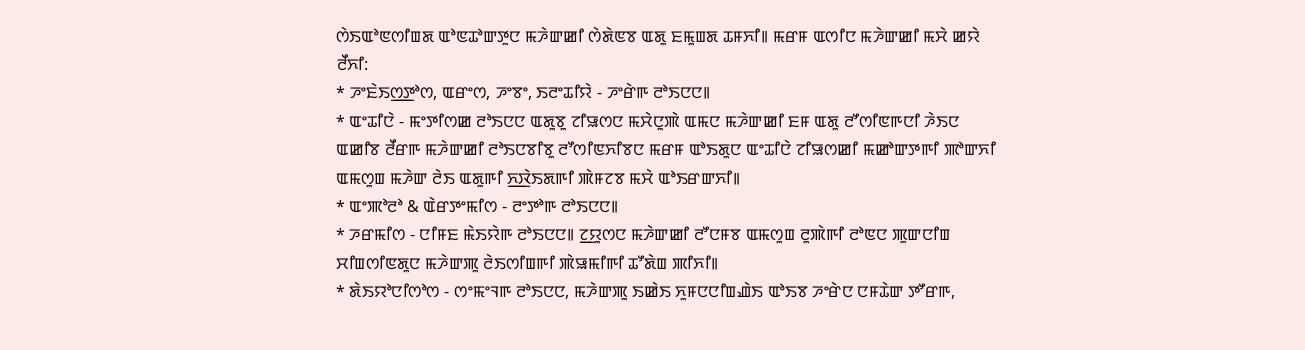ꯁꯥꯏꯑꯣꯟꯁꯤꯡꯗ ꯑꯣꯟꯊꯣꯛꯇꯨꯅ ꯃꯍꯥꯛꯀꯤ ꯁꯥꯗꯥꯟꯕ ꯑꯗꯨ ꯐꯃꯨꯡꯗ ꯊꯝꯈꯤ꯫ ꯃꯔꯝ ꯑꯁꯤꯅ ꯃꯍꯥꯛꯀꯤ ꯃꯆꯥ ꯀꯌꯥ ꯂꯩꯈꯤ:
* ꯍꯦꯐꯥꯏꯁ꯭ꯇꯣꯁ, ꯑꯔꯦꯁ, ꯍꯦꯕꯦ, ꯏꯂꯦꯊꯤꯌꯥ - ꯍꯦꯔꯥꯒ ꯂꯣꯏꯅꯅ꯫
* ꯑꯦꯊꯤꯅꯥ - ꯃꯦꯇꯤꯁꯀ ꯂꯣꯏꯅꯅ ꯑꯗꯨꯕꯨ ꯖꯤꯎꯁꯅ ꯃꯆꯥꯅꯨꯄꯥ ꯑꯃꯅ ꯃꯍꯥꯛꯀꯤ ꯐꯝ ꯑꯗꯨ ꯂꯧꯁꯤꯟꯒꯅꯤ ꯍꯥꯏꯅ ꯑꯀꯤꯕ ꯂꯩꯔꯒ ꯃꯍꯥꯛꯀꯤ ꯂꯣꯏꯅꯕꯤꯕꯨ ꯂꯧꯁꯤꯟꯈꯤꯕꯅ ꯃꯔꯝ ꯑꯣꯏꯗꯨꯅ ꯑꯦꯊꯤꯅꯥ ꯖꯤꯎꯁꯀꯤ ꯃꯀꯣꯛꯇꯒꯤ ꯄꯣꯛꯈꯤ ꯑꯃꯁꯨꯡ ꯃꯍꯥꯛ ꯂꯥꯏ ꯑꯗꯨꯒꯤ ꯈ꯭ꯋꯥꯏꯗꯒꯤ ꯄꯥꯝꯖꯕ ꯃꯆꯥ ꯑꯣꯏꯔꯛꯈꯤ꯫
* ꯑꯦꯄꯣꯂꯣ & ꯑꯥꯔꯇꯦꯃꯤꯁ - ꯂꯦꯇꯣꯒ ꯂꯣꯏꯅꯅ꯫
* ꯍꯔꯃꯤꯁ - ꯅꯤꯝꯐ ꯃꯥꯏꯌꯥꯒ ꯂꯣꯏꯅꯅ꯫ ꯖ꯭ꯌꯨꯁꯅ ꯃꯍꯥꯛꯀꯤ ꯂꯧꯅꯝꯕ ꯑꯃꯁꯨꯡ ꯂꯨꯄꯥꯒꯤ ꯂꯣꯟꯅ ꯄꯨꯛꯅꯤꯡ ꯆꯤꯡꯁꯤꯟꯗꯨꯅ ꯃꯍꯥꯛꯄꯨ ꯂꯥꯏꯁꯤꯡꯒꯤ ꯄꯥꯎꯃꯤꯒꯤ ꯊꯧꯗꯥꯡ ꯄꯤꯈꯤ꯫
* ꯗꯥꯏꯌꯣꯅꯤꯁꯣꯁ - ꯁꯦꯃꯦꯜꯒ ꯂꯣꯏꯅꯅ, ꯃꯍꯥꯛꯄꯨ ꯏꯀꯥꯏ ꯈꯨꯝꯅꯅꯤꯡꯉꯥꯏ ꯑꯣꯏꯕ ꯍꯦꯔꯥꯅ ꯅꯝꯊꯥꯛ ꯇꯧꯔꯒ,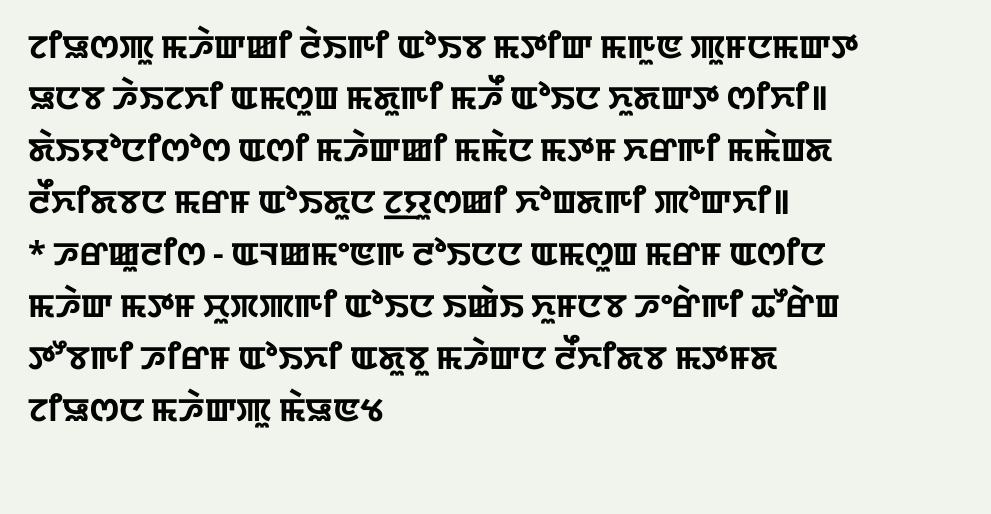ꯖꯤꯎꯁꯄꯨ ꯃꯍꯥꯛꯀꯤ ꯂꯥꯏꯒꯤ ꯑꯣꯏꯕ ꯃꯇꯤꯛ ꯃꯒꯨꯟ ꯄꯨꯝꯅꯃꯛꯇ ꯎꯅꯕ ꯍꯥꯏꯖꯈꯤ ꯑꯃꯁꯨꯡ ꯃꯗꯨꯒꯤ ꯃꯍꯩ ꯑꯣꯏꯅ ꯈꯨꯗꯛꯇ ꯁꯤꯈꯤ꯫ ꯗꯥꯏꯌꯣꯅꯤꯁꯣꯁ ꯑꯁꯤ ꯃꯍꯥꯛꯀꯤ ꯃꯃꯥꯅ ꯃꯇꯝ ꯈꯔꯒꯤ ꯃꯃꯥꯡꯗ ꯂꯩꯈꯤꯗꯕꯅ ꯃꯔꯝ ꯑꯣꯏꯗꯨꯅ ꯖ꯭ꯌꯨꯁꯀꯤ ꯈꯣꯡꯗꯒꯤ ꯄꯣꯛꯈꯤ꯫
* ꯍꯔꯀꯨꯂꯤꯁ - ꯑꯜꯀꯃꯦꯟꯒ ꯂꯣꯏꯅꯅ ꯑꯃꯁꯨꯡ ꯃꯔꯝ ꯑꯁꯤꯅ ꯃꯍꯥꯛ ꯃꯇꯝ ꯆꯨꯞꯄꯒꯤ ꯑꯣꯏꯅ ꯏꯀꯥꯏ ꯈꯨꯝꯅꯕ ꯍꯦꯔꯥꯒꯤ ꯊꯧꯔꯥꯡ ꯇꯧꯕꯒꯤ ꯍꯤꯔꯝ ꯑꯣꯏꯈꯤ ꯑꯗꯨꯕꯨ ꯃꯍꯥꯛꯅ ꯂꯩꯈꯤꯗꯕ ꯃꯇꯝꯗ ꯖꯤꯎꯁꯅ ꯃꯍꯥꯛꯄꯨ ꯃꯥꯎꯟꯠ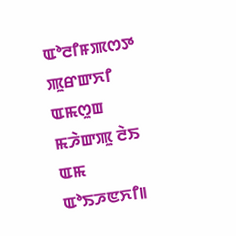ꯑꯣꯂꯤꯝꯄꯁꯇ ꯄꯨꯔꯛꯈꯤ ꯑꯃꯁꯨꯡ ꯃꯍꯥꯛꯄꯨ ꯂꯥꯏ ꯑꯃ ꯑꯣꯏꯍꯟꯈꯤ꯫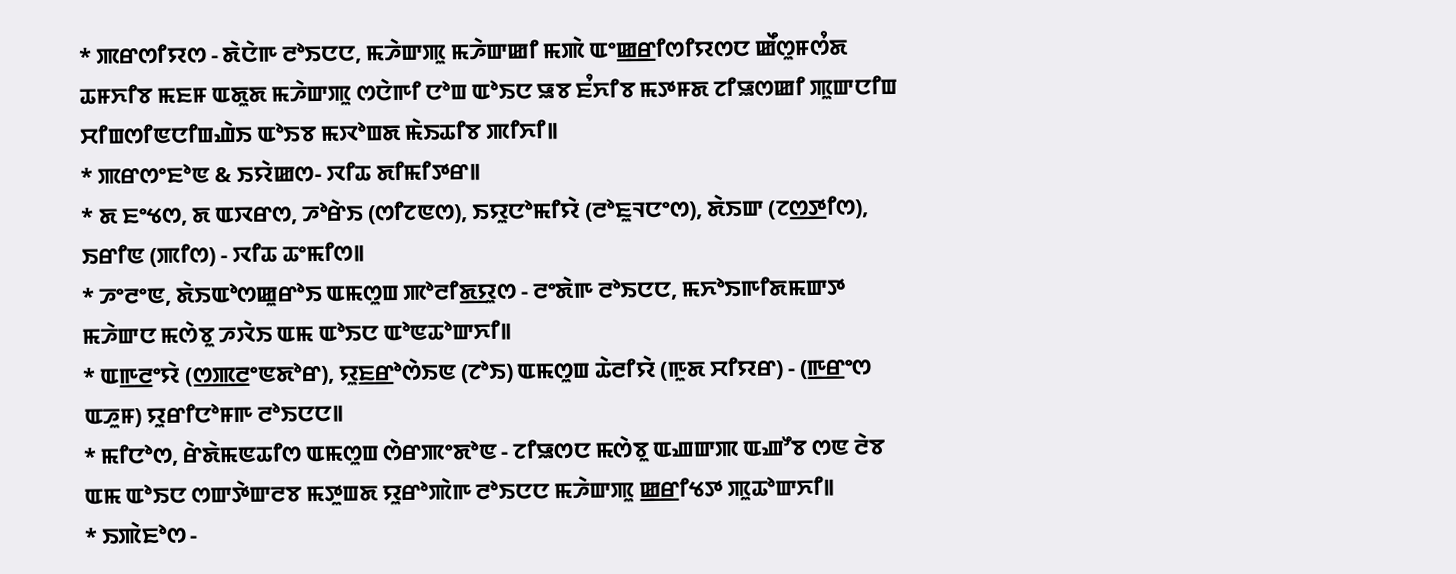* ꯄꯔꯁꯤꯌꯁ - ꯗꯥꯅꯥꯒ ꯂꯣꯏꯅꯅ, ꯃꯍꯥꯛꯄꯨ ꯃꯍꯥꯛꯀꯤ ꯃꯄꯥ ꯑꯦꯀ꯭ꯔꯤꯁꯤꯌꯁꯅ ꯀꯩꯁꯨꯝꯁꯪꯗ ꯊꯝꯈꯤꯕ ꯃꯐꯝ ꯑꯗꯨꯗ ꯃꯍꯥꯛꯄꯨ ꯁꯅꯥꯒꯤ ꯅꯣꯡ ꯑꯣꯏꯅ ꯎꯕ ꯐꯪꯈꯤꯕ ꯃꯇꯝꯗ ꯖꯤꯎꯁꯀꯤ ꯄꯨꯛꯅꯤꯡ ꯆꯤꯡꯁꯤꯟꯅꯤꯡꯉꯥꯏ ꯑꯣꯏꯕ ꯃꯋꯣꯡꯗ ꯃꯥꯏꯊꯤꯕ ꯄꯤꯈꯤ꯫
* ꯄꯔꯁꯦꯐꯣꯟ & ꯏꯌꯥꯀꯁ- ꯋꯤꯊ ꯗꯤꯃꯤꯇꯔ꯫
* ꯗ ꯐꯦꯠꯁ, ꯗ ꯑꯋꯔꯁ, ꯍꯣꯔꯥꯏ (ꯁꯤꯖꯟꯁ), ꯏꯌꯨꯅꯣꯃꯤꯌꯥ (ꯂꯣꯐꯨꯜꯅꯦꯁ), ꯗꯥꯏꯛ (ꯖꯁ꯭ꯇꯤꯁ), ꯏꯔꯤꯟ (ꯄꯤꯁ) - ꯋꯤꯊ ꯊꯦꯃꯤꯁ꯫
* ꯍꯦꯂꯦꯟ, ꯗꯥꯏꯑꯣꯁꯀꯨꯔꯣꯏ ꯑꯃꯁꯨꯡ ꯄꯣꯂꯤꯗ꯭ꯌꯨꯁ - ꯂꯦꯗꯥꯒ ꯂꯣꯏꯅꯅ, ꯃꯈꯣꯏꯒꯤꯗꯃꯛꯇ ꯃꯍꯥꯛꯅ ꯃꯁꯥꯕꯨ ꯍꯋꯥꯏ ꯑꯃ ꯑꯣꯏꯅ ꯑꯣꯟꯊꯣꯛꯈꯤ꯫
* ꯑꯒ꯭ꯂꯦꯌꯥ (ꯁ꯭ꯄ꯭ꯂꯦꯟꯗꯣꯔ), ꯌꯨꯐ꯭ꯔꯣꯁꯥꯏꯟ (ꯖꯣꯏ) ꯑꯃꯁꯨꯡ ꯊꯥꯂꯤꯌꯥ (ꯒꯨꯗ ꯆꯤꯌꯔ) - (ꯒ꯭ꯔꯦꯁ ꯑꯍꯨꯝ) ꯌꯨꯔꯤꯅꯣꯝꯒ ꯂꯣꯏꯅꯅ꯫
* ꯃꯤꯅꯣꯁ, ꯔꯥꯗꯥꯃꯟꯊꯤꯁ ꯑꯃꯁꯨꯡ ꯁꯥꯔꯄꯦꯗꯣꯟ - ꯖꯤꯎꯁꯅ ꯃꯁꯥꯕꯨ ꯑꯉꯛꯄ ꯑꯉꯧꯕ ꯁꯟ ꯂꯥꯕ ꯑꯃ ꯑꯣꯏꯅ ꯁꯛꯇꯥꯛꯂꯕ ꯃꯇꯨꯡꯗ ꯌꯨꯔꯣꯄꯥꯒ ꯂꯣꯏꯅꯅ ꯃꯍꯥꯛꯄꯨ ꯀ꯭ꯔꯤꯠꯇ ꯄꯨꯊꯣꯛꯈꯤ꯫
* ꯏꯄꯥꯐꯣꯁ -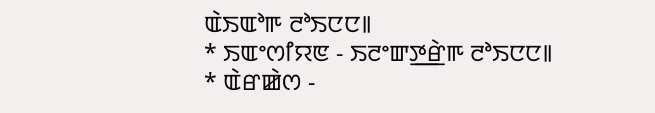ꯑꯥꯏꯑꯣꯒ ꯂꯣꯏꯅꯅ꯫
* ꯏꯑꯦꯁꯤꯌꯟ - ꯏꯂꯦꯛꯇ꯭ꯔꯥꯒ ꯂꯣꯏꯅꯅ꯫
* ꯑꯥꯔꯀꯥꯁ -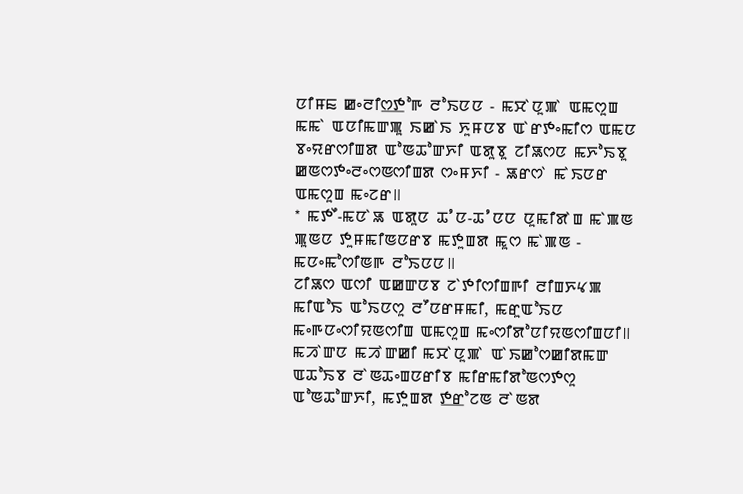ꯅꯤꯝꯐ ꯀꯦꯂꯤꯁ꯭ꯇꯣꯒ ꯂꯣꯏꯅꯅ - ꯃꯆꯥꯅꯨꯄꯥ ꯑꯃꯁꯨꯡ ꯃꯃꯥ ꯑꯅꯤꯃꯛꯄꯨ ꯏꯀꯥꯏ ꯈꯨꯝꯅꯕ ꯑꯥꯔꯇꯦꯃꯤꯁ ꯑꯃꯅ ꯕꯦꯌꯔꯁꯤꯡꯗ ꯑꯣꯟꯊꯣꯛꯈꯤ ꯑꯗꯨꯕꯨ ꯖꯤꯎꯁꯅ ꯃꯈꯣꯏꯕꯨ ꯀꯟꯁꯇꯦꯂꯦꯁꯟꯁꯤꯡꯗ ꯁꯦꯝꯈꯤ - ꯎꯔꯁꯥ ꯃꯥꯏꯅꯔ ꯑꯃꯁꯨꯡ ꯃꯦꯖꯔ꯫
* ꯃꯇꯩ-ꯃꯅꯥꯎ ꯑꯗꯨꯅ ꯊꯪꯅ-ꯊꯪꯅꯅ ꯅꯨꯃꯤꯗꯥꯡ ꯃꯥꯄꯟ ꯄꯨꯟꯅ ꯇꯨꯝꯃꯤꯟꯅꯔꯕ ꯃꯇꯨꯡꯗ ꯃꯨꯁ ꯃꯥꯄꯟ - ꯃꯅꯦꯃꯣꯁꯤꯟꯒ ꯂꯣꯏꯅꯅ꯫
ꯖꯤꯎꯁ ꯑꯁꯤ ꯑꯀꯛꯅꯕ ꯖꯥꯇꯤꯁꯤꯡꯒꯤ ꯂꯤꯡꯈꯠꯄ ꯃꯤꯑꯣꯏ ꯑꯣꯏꯅꯁꯨ ꯂꯧꯅꯔꯝꯃꯤ, ꯃꯔꯨꯑꯣꯏꯅ ꯃꯦꯒꯅꯦꯁꯤꯌꯟꯁꯤꯡ ꯑꯃꯁꯨꯡ ꯃꯦꯁꯤꯗꯣꯅꯤꯌꯟꯁꯤꯡꯅꯤ꯫ ꯃꯍꯥꯛꯅ ꯃꯍꯥꯛꯀꯤ ꯃꯆꯥꯅꯨꯄꯥ ꯑꯥꯏꯀꯣꯁꯀꯤꯗꯃꯛ ꯑꯊꯣꯏꯕ ꯂꯥꯟꯊꯦꯡꯅꯔꯤꯕ ꯃꯤꯔꯃꯤꯗꯣꯟꯁꯇꯁꯨ ꯑꯣꯟꯊꯣꯛꯈꯤ, ꯃꯇꯨꯡꯗ ꯇ꯭ꯔꯣꯖꯟ ꯂꯥꯟꯗ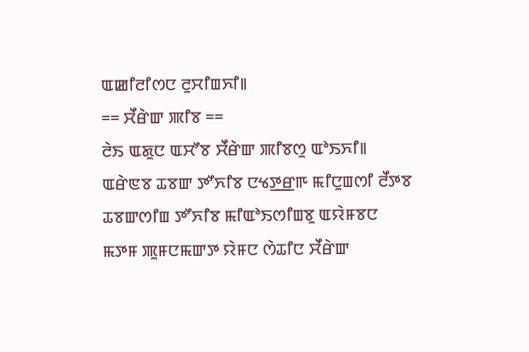ꯑꯀꯤꯂꯤꯁꯅ ꯂꯨꯆꯤꯡꯈꯤ꯫
== ꯆꯩꯔꯥꯛ ꯄꯤꯕ ==
ꯂꯥꯏ ꯑꯗꯨꯅ ꯑꯆꯧꯕ ꯆꯩꯔꯥꯛ ꯄꯤꯕꯁꯨ ꯑꯣꯏꯈꯤ꯫ ꯑꯔꯥꯟꯕ ꯊꯕꯛ ꯇꯧꯈꯤꯕ ꯅꯠꯇ꯭ꯔꯒ ꯃꯤꯅꯨꯡꯁꯤ ꯂꯩꯇꯕ ꯊꯕꯛꯁꯤꯡ ꯇꯧꯈꯤꯕ ꯃꯤꯑꯣꯏꯁꯤꯡꯕꯨ ꯑꯌꯥꯝꯕꯅ ꯃꯇꯝ ꯄꯨꯝꯅꯃꯛꯇ ꯌꯥꯝꯅ ꯁꯥꯊꯤꯅ ꯆꯩꯔꯥꯛ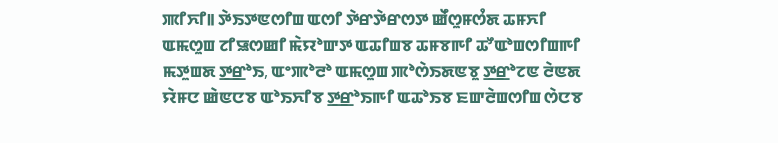ꯄꯤꯈꯤ꯫ ꯇꯥꯏꯇꯟꯁꯤꯡ ꯑꯁꯤ ꯇꯥꯔꯇꯥꯔꯁꯇ ꯀꯩꯁꯨꯝꯁꯪꯗ ꯊꯝꯈꯤ ꯑꯃꯁꯨꯡ ꯖꯤꯎꯁꯀꯤ ꯃꯥꯌꯣꯛꯇ ꯑꯊꯤꯡꯕ ꯊꯝꯕꯒꯤ ꯊꯧꯑꯣꯡꯁꯤꯡꯒꯤ ꯃꯇꯨꯡꯗ ꯇ꯭ꯔꯣꯏ, ꯑꯦꯄꯣꯂꯣ ꯑꯃꯁꯨꯡ ꯄꯣꯁꯥꯏꯗꯟꯕꯨ ꯇ꯭ꯔꯣꯖꯟ ꯂꯥꯟꯗ ꯌꯥꯝꯅ ꯀꯥꯟꯅꯕ ꯑꯣꯏꯈꯤꯕ ꯇ꯭ꯔꯣꯏꯒꯤ ꯑꯊꯣꯏꯕ ꯐꯛꯂꯥꯡꯁꯤꯡ ꯁꯥꯅꯕ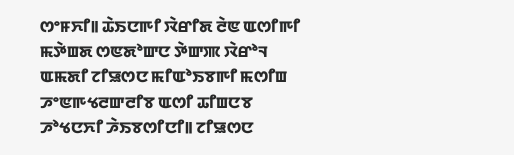ꯁꯦꯝꯈꯤ꯫ ꯊꯥꯏꯅꯒꯤ ꯋꯥꯔꯤꯗ ꯂꯥꯟ ꯑꯁꯤꯒꯤ ꯃꯇꯥꯡꯗ ꯁꯟꯗꯣꯛꯅ ꯇꯥꯛꯄ ꯋꯥꯔꯣꯜ ꯑꯃꯗꯤ ꯖꯤꯎꯁꯅ ꯃꯤꯑꯣꯏꯕꯒꯤ ꯃꯁꯤꯡ ꯍꯦꯟꯒꯠꯂꯛꯂꯤꯕ ꯑꯁꯤ ꯊꯤꯡꯅꯕ ꯍꯣꯠꯅꯈꯤ ꯍꯥꯏꯕꯁꯤꯅꯤ꯫ ꯖꯤꯎꯁꯅ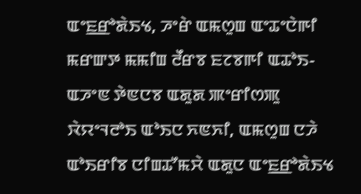ꯑꯦꯐ꯭ꯔꯣꯗꯥꯏꯠ, ꯍꯦꯔꯥ ꯑꯃꯁꯨꯡ ꯑꯦꯊꯦꯅꯥꯒꯤ ꯃꯔꯛꯇ ꯃꯃꯤꯡ ꯂꯩꯔꯕ ꯐꯖꯕꯒꯤ ꯑꯊꯣꯏ-ꯑꯍꯦꯟ ꯇꯥꯟꯅꯕ ꯑꯗꯨꯗ ꯄꯦꯔꯤꯁꯄꯨ ꯋꯥꯌꯦꯜꯂꯣꯏ ꯑꯣꯏꯅ ꯈꯟꯈꯤ, ꯑꯃꯁꯨꯡ ꯅꯍꯥ ꯑꯣꯏꯔꯤꯕ ꯅꯤꯡꯊꯧꯃꯆꯥ ꯑꯗꯨꯅ ꯑꯦꯐ꯭ꯔꯣꯗꯥꯏꯠ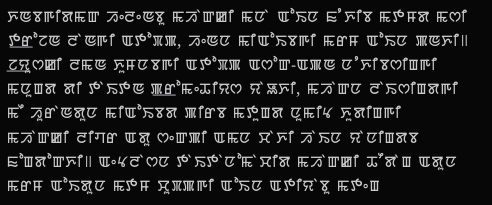ꯈꯟꯕꯒꯤꯗꯃꯛ ꯍꯦꯂꯦꯟꯕꯨ ꯃꯍꯥꯛꯀꯤ ꯃꯅꯥ ꯑꯣꯏꯅ ꯐꯪꯈꯤꯕ ꯃꯇꯝꯗ ꯃꯁꯤ ꯇ꯭ꯔꯣꯖꯟ ꯂꯥꯟꯒꯤ ꯑꯇꯣꯞꯄ, ꯍꯦꯟꯅ ꯃꯤꯑꯣꯏꯕꯒꯤ ꯃꯔꯝ ꯑꯣꯏꯅ ꯄꯟꯈꯤ꯫
ꯖ꯭ꯌꯨꯁꯀꯤ ꯂꯃꯟ ꯈꯨꯝꯅꯕꯒꯤ ꯑꯇꯣꯞꯄ ꯑꯁꯣꯛ-ꯑꯄꯟ ꯅꯪꯈꯤꯕꯁꯤꯡꯒꯤ ꯃꯅꯨꯡꯗ ꯗꯤ ꯇꯥꯏꯇꯟ ꯄ꯭ꯔꯣꯃꯦꯊꯤꯌꯁ ꯌꯥꯎꯈꯤ, ꯃꯍꯥꯛꯅ ꯂꯥꯏꯁꯤꯡꯗꯒꯤ ꯃꯩ ꯍꯨꯔꯥꯟꯗꯨꯅ ꯃꯤꯑꯣꯏꯕꯗ ꯄꯤꯔꯕ ꯃꯇꯨꯡꯗ ꯅꯨꯃꯤꯠ ꯈꯨꯗꯤꯡꯒꯤ ꯃꯍꯥꯛꯀꯤ ꯂꯤꯚꯔ ꯑꯗꯨ ꯁꯦꯛꯄꯤ ꯑꯃꯅ ꯆꯥꯈꯤ ꯍꯥꯏꯅ ꯌꯥꯅꯤꯡꯗꯕ ꯐꯣꯡꯗꯣꯛꯈꯤ꯫ ꯑꯦꯠꯂꯥꯁꯅ ꯇꯥꯏꯇꯥꯅꯣꯃꯥꯆꯤꯗ ꯃꯍꯥꯛꯀꯤ ꯊꯧꯗꯥꯡ ꯑꯗꯨꯅ ꯃꯔꯝ ꯑꯣꯏꯗꯨꯅ ꯃꯇꯝ ꯆꯨꯞꯄꯒꯤ ꯑꯣꯏꯅ ꯑꯇꯤꯌꯥꯕꯨ ꯃꯇꯦꯡ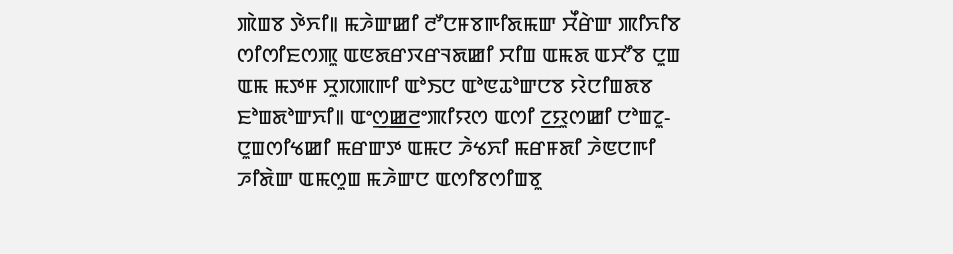ꯄꯥꯡꯕ ꯇꯥꯈꯤ꯫ ꯃꯍꯥꯛꯀꯤ ꯂꯧꯅꯝꯕꯒꯤꯗꯃꯛ ꯆꯩꯔꯥꯛ ꯄꯤꯈꯤꯕ ꯁꯤꯁꯤꯐꯁꯄꯨ ꯑꯟꯗꯔꯋꯔꯜꯗꯀꯤ ꯆꯤꯡ ꯑꯃꯗ ꯑꯆꯧꯕ ꯅꯨꯡ ꯑꯃ ꯃꯇꯝ ꯆꯨꯞꯄꯒꯤ ꯑꯣꯏꯅ ꯑꯣꯟꯊꯣꯛꯅꯕ ꯌꯥꯅꯤꯡꯗꯕ ꯐꯣꯡꯗꯣꯛꯈꯤ꯫ ꯑꯦꯁ꯭ꯀ꯭ꯂꯦꯄꯤꯌꯁ ꯑꯁꯤ ꯖ꯭ꯌꯨꯁꯀꯤ ꯅꯣꯡꯖꯨ-ꯅꯨꯡꯁꯤꯠꯀꯤ ꯃꯔꯛꯇ ꯑꯃꯅ ꯍꯥꯠꯈꯤ ꯃꯔꯝꯗꯤ ꯍꯥꯟꯅꯒꯤ ꯍꯤꯗꯥꯛ ꯑꯃꯁꯨꯡ ꯃꯍꯥꯛꯅ ꯑꯁꯤꯕꯁꯤꯡꯕꯨ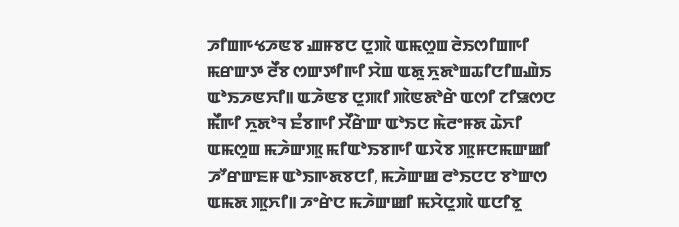ꯍꯤꯡꯒꯠꯍꯟꯕ ꯉꯝꯕꯅ ꯅꯨꯄꯥ ꯑꯃꯁꯨꯡ ꯂꯥꯏꯁꯤꯡꯒꯤ ꯃꯔꯛꯇ ꯂꯩꯕ ꯁꯛꯇꯤꯒꯤ ꯆꯥꯡ ꯑꯗꯨ ꯈꯨꯗꯣꯡꯊꯤꯅꯤꯡꯉꯥꯏ ꯑꯣꯏꯍꯟꯈꯤ꯫ ꯑꯍꯥꯟꯕ ꯅꯨꯄꯤ ꯄꯥꯟꯗꯣꯔꯥ ꯑꯁꯤ ꯖꯤꯎꯁꯅ ꯃꯩꯒꯤ ꯈꯨꯗꯣꯜ ꯐꯪꯕꯒꯤ ꯆꯩꯔꯥꯛ ꯑꯣꯏꯅ ꯃꯥꯂꯦꯝꯗ ꯊꯥꯈꯤ ꯑꯃꯁꯨꯡ ꯃꯍꯥꯛꯄꯨ ꯃꯤꯑꯣꯏꯕꯒꯤ ꯑꯋꯥꯕ ꯄꯨꯝꯅꯃꯛꯀꯤ ꯍꯧꯔꯛꯐꯝ ꯑꯣꯏꯒꯗꯕꯅꯤ, ꯃꯍꯥꯛꯀ ꯂꯣꯏꯅꯅ ꯕꯣꯛꯁ ꯑꯃꯗ ꯄꯨꯈꯤ꯫ ꯍꯦꯔꯥꯅ ꯃꯍꯥꯛꯀꯤ ꯃꯆꯥꯅꯨꯄꯥ ꯑꯅꯤꯕꯨ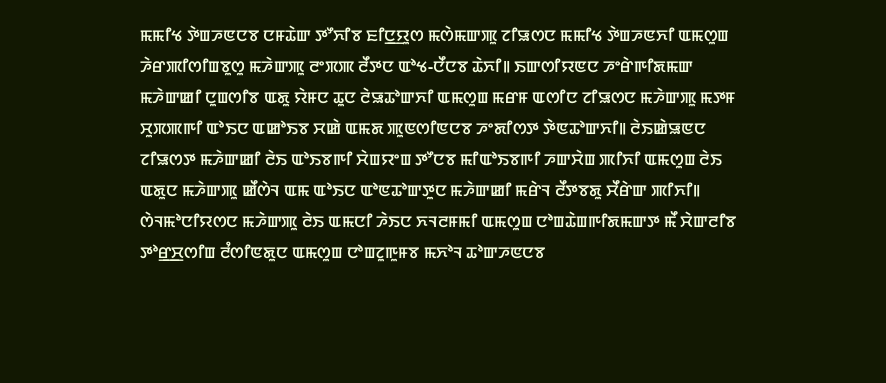ꯃꯃꯤꯠ ꯇꯥꯡꯍꯟꯅꯕ ꯅꯝꯊꯥꯛ ꯇꯧꯈꯤꯕ ꯐꯤꯅ꯭ꯌꯨꯁ ꯃꯁꯥꯃꯛꯄꯨ ꯖꯤꯎꯁꯅ ꯃꯃꯤꯠ ꯇꯥꯡꯍꯟꯈꯤ ꯑꯃꯁꯨꯡ ꯍꯥꯔꯄꯤꯁꯤꯡꯕꯨꯁꯨ ꯃꯍꯥꯛꯄꯨ ꯂꯦꯞꯄ ꯂꯩꯇꯅ ꯑꯣꯠ-ꯅꯩꯅꯕ ꯊꯥꯈꯤ꯫ ꯏꯛꯁꯤꯌꯟꯅ ꯍꯦꯔꯥꯒꯤꯗꯃꯛ ꯃꯍꯥꯛꯀꯤ ꯅꯨꯡꯁꯤꯕ ꯑꯗꯨ ꯌꯥꯝꯅ ꯊꯨꯅ ꯂꯥꯎꯊꯣꯛꯈꯤ ꯑꯃꯁꯨꯡ ꯃꯔꯝ ꯑꯁꯤꯅ ꯖꯤꯎꯁꯅ ꯃꯍꯥꯛꯄꯨ ꯃꯇꯝ ꯆꯨꯞꯄꯒꯤ ꯑꯣꯏꯅ ꯑꯀꯣꯏꯕ ꯆꯀꯥ ꯑꯃꯗ ꯄꯨꯟꯁꯤꯟꯅꯕ ꯍꯦꯗꯤꯁꯇ ꯇꯥꯟꯊꯣꯛꯈꯤ꯫ ꯂꯥꯏꯀꯥꯎꯟꯅ ꯖꯤꯎꯁꯇ ꯃꯍꯥꯛꯀꯤ ꯂꯥꯏ ꯑꯣꯏꯕꯒꯤ ꯆꯥꯡꯌꯦꯡ ꯇꯧꯅꯕ ꯃꯤꯑꯣꯏꯕꯒꯤ ꯍꯛꯆꯥꯡ ꯄꯤꯈꯤ ꯑꯃꯁꯨꯡ ꯂꯥꯏ ꯑꯗꯨꯅ ꯃꯍꯥꯛꯄꯨ ꯀꯩꯁꯥꯜ ꯑꯃ ꯑꯣꯏꯅ ꯑꯣꯟꯊꯣꯛꯇꯨꯅ ꯃꯍꯥꯛꯀꯤ ꯃꯔꯥꯜ ꯂꯩꯇꯕꯗꯨ ꯆꯩꯔꯥꯛ ꯄꯤꯈꯤ꯫ ꯁꯥꯜꯃꯣꯅꯤꯌꯁꯅ ꯃꯍꯥꯛꯄꯨ ꯂꯥꯏ ꯑꯃꯅꯤ ꯍꯥꯏꯅ ꯈꯜꯂꯝꯃꯤ ꯑꯃꯁꯨꯡ ꯅꯣꯡꯊꯥꯡꯒꯤꯗꯃꯛꯇ ꯃꯩ ꯆꯥꯛꯂꯤꯕ ꯇꯣꯔ꯭ꯆꯁꯤꯡ ꯂꯪꯁꯤꯟꯗꯨꯅ ꯑꯃꯁꯨꯡ ꯅꯣꯡꯖꯨꯒꯨꯝꯕ ꯃꯈꯣꯜ ꯊꯣꯛꯍꯟꯅꯕ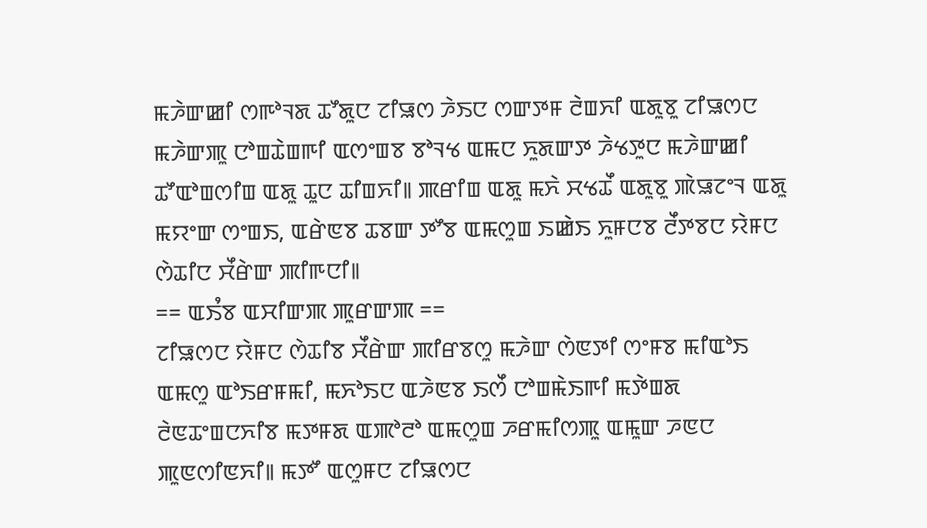ꯃꯍꯥꯛꯀꯤ ꯁꯒꯣꯜꯗ ꯊꯧꯗꯨꯅ ꯖꯤꯎꯁ ꯍꯥꯏꯅ ꯁꯛꯇꯝ ꯂꯥꯡꯈꯤ ꯑꯗꯨꯕꯨ ꯖꯤꯎꯁꯅ ꯃꯍꯥꯛꯄꯨ ꯅꯣꯡꯊꯥꯡꯒꯤ ꯑꯁꯦꯡꯕ ꯕꯣꯜꯠ ꯑꯃꯅ ꯈꯨꯗꯛꯇ ꯍꯥꯠꯇꯨꯅ ꯃꯍꯥꯛꯀꯤ ꯊꯧꯑꯣꯡꯁꯤꯡ ꯑꯗꯨ ꯊꯨꯅ ꯊꯤꯡꯈꯤ꯫ ꯄꯔꯤꯡ ꯑꯗꯨ ꯃꯈꯥ ꯆꯠꯊꯩ ꯑꯗꯨꯕꯨ ꯄꯥꯎꯖꯦꯜ ꯑꯗꯨ ꯃꯌꯦꯛ ꯁꯦꯡꯏ, ꯑꯔꯥꯟꯕ ꯊꯕꯛ ꯇꯧꯕ ꯑꯃꯁꯨꯡ ꯏꯀꯥꯏ ꯈꯨꯝꯅꯕ ꯂꯩꯇꯕꯅ ꯌꯥꯝꯅ ꯁꯥꯊꯤꯅ ꯆꯩꯔꯥꯛ ꯄꯤꯒꯅꯤ꯫
== ꯑꯏꯪꯕ ꯑꯆꯤꯛꯄ ꯄꯨꯔꯛꯄ ==
ꯖꯤꯎꯁꯅ ꯌꯥꯝꯅ ꯁꯥꯊꯤꯕ ꯆꯩꯔꯥꯛ ꯄꯤꯔꯕꯁꯨ ꯃꯍꯥꯛ ꯁꯥꯟꯇꯤ ꯁꯦꯝꯕ ꯃꯤꯑꯣꯏ ꯑꯃꯁꯨ ꯑꯣꯏꯔꯝꯃꯤ, ꯃꯈꯣꯏꯅ ꯑꯍꯥꯟꯕ ꯏꯁꯩ ꯅꯣꯡꯃꯥꯏꯒꯤ ꯃꯇꯥꯡꯗ ꯂꯥꯟꯊꯦꯡꯅꯈꯤꯕ ꯃꯇꯝꯗ ꯑꯄꯣꯂꯣ ꯑꯃꯁꯨꯡ ꯍꯔꯃꯤꯁꯄꯨ ꯑꯃꯨꯛ ꯍꯟꯅ ꯄꯨꯟꯁꯤꯟꯈꯤ꯫ ꯃꯇꯧ ꯑꯁꯨꯝꯅ ꯖꯤꯎꯁꯅ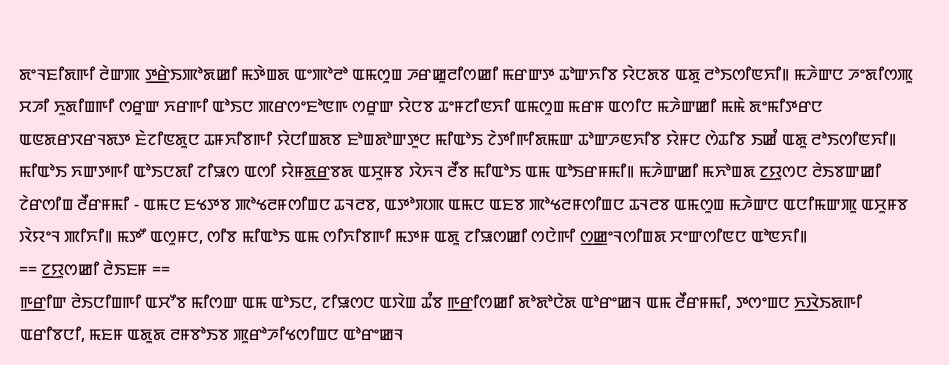ꯗꯦꯜꯐꯤꯗꯒꯤ ꯂꯥꯛꯄ ꯇ꯭ꯔꯥꯏꯄꯣꯗꯀꯤ ꯃꯇꯥꯡꯗ ꯑꯦꯄꯣꯂꯣ ꯑꯃꯁꯨꯡ ꯍꯔꯀꯨꯂꯤꯁꯀꯤ ꯃꯔꯛꯇ ꯊꯣꯛꯈꯤꯕ ꯌꯥꯅꯗꯕ ꯑꯗꯨ ꯂꯣꯏꯁꯤꯟꯈꯤ꯫ ꯃꯍꯥꯛꯅ ꯍꯦꯗꯤꯁꯄꯨ ꯆꯍꯤ ꯈꯨꯗꯤꯡꯒꯤ ꯁꯔꯨꯛ ꯈꯔꯒꯤ ꯑꯣꯏꯅ ꯄꯔꯁꯦꯐꯣꯟꯒ ꯁꯔꯨꯛ ꯌꯥꯅꯕ ꯊꯦꯝꯖꯤꯟꯈꯤ ꯑꯃꯁꯨꯡ ꯃꯔꯝ ꯑꯁꯤꯅ ꯃꯍꯥꯛꯀꯤ ꯃꯃꯥ ꯗꯦꯃꯤꯇꯔꯅ ꯑꯟꯗꯔꯋꯔꯜꯗꯇ ꯐꯥꯖꯤꯟꯗꯨꯅ ꯊꯝꯈꯤꯕꯒꯤ ꯌꯥꯅꯤꯡꯗꯕ ꯐꯣꯡꯗꯣꯛꯇꯨꯅ ꯃꯤꯑꯣꯏ ꯖꯥꯇꯤꯒꯤꯗꯃꯛ ꯊꯣꯛꯍꯟꯈꯤꯕ ꯌꯥꯝꯅ ꯁꯥꯊꯤꯕ ꯏꯀꯪ ꯑꯗꯨ ꯂꯣꯏꯁꯤꯟꯈꯤ꯫ ꯃꯤꯑꯣꯏ ꯈꯛꯇꯒꯤ ꯑꯣꯏꯅꯗꯤ ꯖꯤꯎꯁ ꯑꯁꯤ ꯌꯥꯝꯗ꯭ꯔꯕꯗ ꯑꯆꯨꯝꯕ ꯋꯥꯈꯜ ꯂꯩꯕ ꯃꯤꯑꯣꯏ ꯑꯃ ꯑꯣꯏꯔꯝꯃꯤ꯫ ꯃꯍꯥꯛꯀꯤ ꯃꯈꯣꯡꯗ ꯖ꯭ꯌꯨꯁꯅ ꯂꯥꯏꯕꯛꯀꯤ ꯖꯥꯔꯁꯤꯡ ꯂꯩꯔꯝꯃꯤ - ꯑꯃꯅ ꯐꯠꯇꯕ ꯄꯣꯠꯂꯝꯁꯤꯡꯅ ꯊꯜꯂꯕ, ꯑꯇꯣꯞꯄ ꯑꯃꯅ ꯑꯐꯕ ꯄꯣꯠꯂꯝꯁꯤꯡꯅ ꯊꯜꯂꯕ ꯑꯃꯁꯨꯡ ꯃꯍꯥꯛꯅ ꯑꯅꯤꯃꯛꯄꯨ ꯑꯆꯨꯝꯕ ꯋꯥꯌꯦꯜ ꯄꯤꯈꯤ꯫ ꯃꯇꯧ ꯑꯁꯨꯝꯅ, ꯁꯤꯕ ꯃꯤꯑꯣꯏ ꯑꯃ ꯁꯤꯈꯤꯕꯒꯤ ꯃꯇꯝ ꯑꯗꯨ ꯖꯤꯎꯁꯀꯤ ꯁꯅꯥꯒꯤ ꯁ꯭ꯀꯦꯜꯁꯤꯡꯗ ꯆꯦꯛꯁꯤꯟꯅ ꯑꯣꯟꯈꯤ꯫
== ꯖ꯭ꯌꯨꯁꯀꯤ ꯂꯥꯏꯐꯝ ==
ꯒ꯭ꯔꯤꯛ ꯂꯥꯏꯅꯤꯡꯒꯤ ꯑꯆꯧꯕ ꯃꯤꯁꯛ ꯑꯃ ꯑꯣꯏꯅ, ꯖꯤꯎꯁꯅ ꯑꯋꯥꯡ ꯊꯪꯕ ꯒ꯭ꯔꯤꯁꯀꯤ ꯗꯣꯗꯣꯅꯥꯗ ꯑꯣꯔꯦꯀꯜ ꯑꯃ ꯂꯩꯔꯝꯃꯤ, ꯇꯁꯦꯡꯅ ꯈ꯭ꯋꯥꯏꯗꯒꯤ ꯑꯔꯤꯕꯅꯤ, ꯃꯐꯝ ꯑꯗꯨꯗ ꯂꯝꯕꯣꯏꯕ ꯄꯨꯔꯣꯍꯤꯠꯁꯤꯡꯅ ꯑꯣꯔꯦꯀꯜ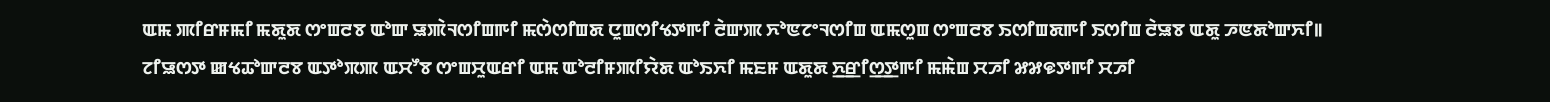ꯑꯃ ꯄꯤꯔꯝꯃꯤ ꯃꯗꯨꯗ ꯁꯦꯡꯂꯕ ꯑꯣꯛ ꯎꯄꯥꯜꯁꯤꯡꯒꯤ ꯃꯁꯥꯁꯤꯡꯗ ꯅꯨꯡꯁꯤꯠꯇꯒꯤ ꯂꯥꯛꯄ ꯈꯣꯟꯖꯦꯜꯁꯤꯡ ꯑꯃꯁꯨꯡ ꯁꯦꯡꯂꯕ ꯏꯁꯤꯡꯗꯒꯤ ꯏꯁꯤꯡ ꯂꯥꯎꯕ ꯑꯗꯨ ꯍꯟꯗꯣꯛꯈꯤ꯫ ꯖꯤꯎꯁꯇ ꯀꯠꯊꯣꯛꯂꯕ ꯑꯇꯣꯞꯄ ꯑꯆꯧꯕ ꯁꯦꯡꯆꯨꯑꯔꯤ ꯑꯃ ꯑꯣꯂꯤꯝꯄꯤꯌꯥꯗ ꯑꯣꯏꯈꯤ ꯃꯐꯝ ꯑꯗꯨꯗ ꯈ꯭ꯔꯤꯁ꯭ꯇꯒꯤ ꯃꯃꯥꯡ ꯆꯍꯤ ꯷꯷꯶ꯇꯒꯤ ꯆꯍꯤ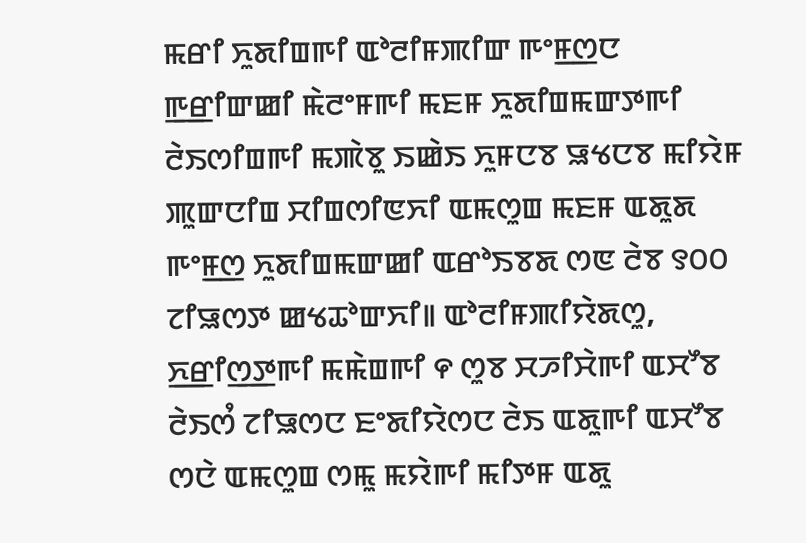ꯃꯔꯤ ꯈꯨꯗꯤꯡꯒꯤ ꯑꯣꯂꯤꯝꯄꯤꯛ ꯒꯦꯝ꯭ꯁꯅ ꯒ꯭ꯔꯤꯛꯀꯤ ꯃꯥꯂꯦꯝꯒꯤ ꯃꯐꯝ ꯈꯨꯗꯤꯡꯃꯛꯇꯒꯤ ꯂꯥꯏꯁꯤꯡꯒꯤ ꯃꯄꯥꯕꯨ ꯏꯀꯥꯏ ꯈꯨꯝꯅꯕ ꯎꯠꯅꯕ ꯃꯤꯌꯥꯝ ꯄꯨꯛꯅꯤꯡ ꯆꯤꯡꯁꯤꯟꯈꯤ ꯑꯃꯁꯨꯡ ꯃꯐꯝ ꯑꯗꯨꯗ ꯒꯦꯝ꯭ꯁ ꯈꯨꯗꯤꯡꯃꯛꯀꯤ ꯑꯔꯣꯏꯕꯗ ꯁꯟ ꯂꯥꯕ ꯱꯰꯰ ꯖꯤꯎꯁꯇ ꯀꯠꯊꯣꯛꯈꯤ꯫ ꯑꯣꯂꯤꯝꯄꯤꯌꯥꯗꯁꯨ, ꯈ꯭ꯔꯤꯁ꯭ꯇꯒꯤ ꯃꯃꯥꯡꯒꯤ ꯵ ꯁꯨꯕ ꯆꯍꯤꯆꯥꯒꯤ ꯑꯆꯧꯕ ꯂꯥꯏꯁꯪ ꯖꯤꯎꯁꯅ ꯐꯦꯗꯤꯌꯥꯁꯅ ꯂꯥꯏ ꯑꯗꯨꯒꯤ ꯑꯆꯧꯕ ꯁꯅꯥ ꯑꯃꯁꯨꯡ ꯁꯃꯨ ꯃꯌꯥꯒꯤ ꯃꯤꯇꯝ ꯑꯗꯨ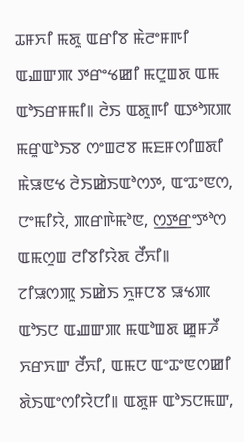ꯊꯝꯈꯤ ꯃꯗꯨ ꯑꯔꯤꯕ ꯃꯥꯂꯦꯝꯒꯤ ꯑꯉꯛꯄ ꯇꯔꯦꯠꯀꯤ ꯃꯅꯨꯡꯗ ꯑꯃ ꯑꯣꯏꯔꯝꯃꯤ꯫ ꯂꯥꯏ ꯑꯗꯨꯒꯤ ꯑꯇꯣꯞꯄ ꯃꯔꯨꯑꯣꯏꯕ ꯁꯦꯡꯂꯕ ꯃꯐꯝꯁꯤꯡꯗꯤ ꯃꯥꯎꯟꯠ ꯂꯥꯏꯀꯥꯏꯑꯣꯁꯇ, ꯑꯦꯊꯦꯟꯁ, ꯅꯦꯃꯤꯌꯥ, ꯄꯔꯒꯥꯃꯣꯟ, ꯁ꯭ꯇ꯭ꯔꯦꯇꯣꯁ ꯑꯃꯁꯨꯡ ꯂꯤꯕꯤꯌꯥꯗ ꯂꯩꯈꯤ꯫
ꯖꯤꯎꯁꯄꯨ ꯏꯀꯥꯏ ꯈꯨꯝꯅꯕ ꯎꯠꯄ ꯑꯣꯏꯅ ꯑꯉꯛꯄ ꯃꯑꯣꯡꯗ ꯀꯨꯝꯍꯩ ꯈꯔꯈꯛ ꯂꯩꯈꯤ, ꯑꯃꯅ ꯑꯦꯊꯦꯟꯁꯀꯤ ꯗꯥꯏꯑꯦꯁꯤꯌꯥꯅꯤ꯫ ꯑꯗꯨꯝ ꯑꯣꯏꯅꯃꯛ,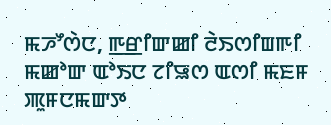ꯃꯍꯧꯁꯥꯅ, ꯒ꯭ꯔꯤꯛꯀꯤ ꯂꯥꯏꯁꯤꯡꯒꯤ ꯃꯀꯣꯛ ꯑꯣꯏꯅ ꯖꯤꯎꯁ ꯑꯁꯤ ꯃꯐꯝ ꯄꯨꯝꯅꯃꯛꯇ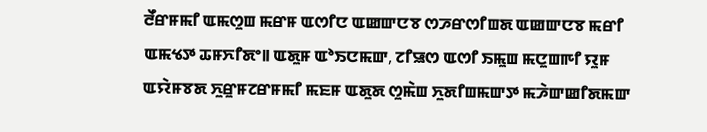ꯂꯩꯔꯝꯃꯤ ꯑꯃꯁꯨꯡ ꯃꯔꯝ ꯑꯁꯤꯅ ꯑꯀꯛꯅꯕ ꯁꯍꯔꯁꯤꯡꯗ ꯑꯀꯛꯅꯕ ꯃꯔꯤ ꯑꯃꯠꯇ ꯊꯝꯈꯤꯗꯦ꯫ ꯑꯗꯨꯝ ꯑꯣꯏꯅꯃꯛ, ꯖꯤꯎꯁ ꯑꯁꯤ ꯏꯃꯨꯡ ꯃꯅꯨꯡꯒꯤ ꯌꯨꯝ ꯑꯌꯥꯝꯕꯗ ꯈꯨꯔꯨꯝꯖꯔꯝꯃꯤ ꯃꯐꯝ ꯑꯗꯨꯗ ꯁꯨꯃꯥꯡ ꯈꯨꯗꯤꯡꯃꯛꯇ ꯃꯍꯥꯛꯀꯤꯗꯃꯛ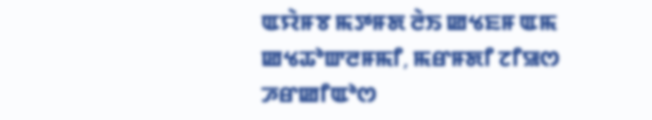ꯑꯌꯥꯝꯕ ꯃꯇꯝꯗ ꯂꯥꯏ ꯀꯠꯐꯝ ꯑꯃ ꯀꯠꯊꯣꯛꯂꯝꯃꯤ, ꯃꯔꯝꯗꯤ ꯖꯤꯎꯁ ꯍꯔꯀꯤꯑꯣꯁ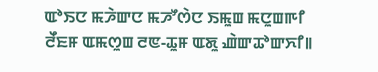ꯑꯣꯏꯅ ꯃꯍꯥꯛꯅ ꯃꯍꯧꯁꯥꯅ ꯏꯃꯨꯡ ꯃꯅꯨꯡꯒꯤ ꯂꯩꯐꯝ ꯑꯃꯁꯨꯡ ꯂꯟ-ꯊꯨꯝ ꯑꯗꯨ ꯉꯥꯛꯊꯣꯛꯈꯤ꯫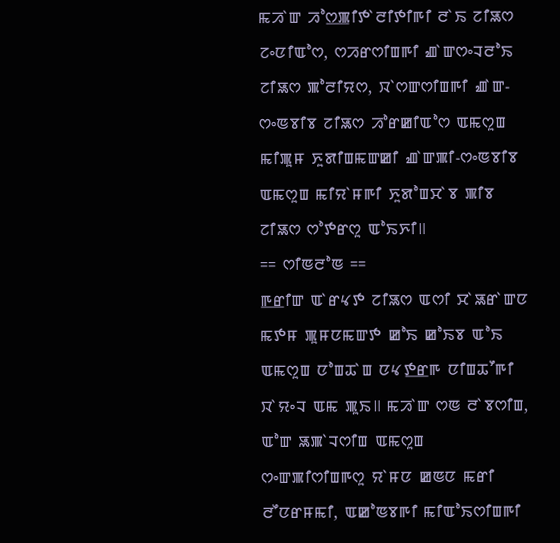ꯃꯍꯥꯛ ꯍꯣꯁ꯭ꯄꯤꯇꯥꯂꯤꯇꯤꯒꯤ ꯂꯥꯏ ꯖꯤꯎꯁ ꯖꯦꯅꯤꯑꯣꯁ, ꯁꯍꯔꯁꯤꯡꯒꯤ ꯉꯥꯛꯁꯦꯜꯂꯣꯏ ꯖꯤꯎꯁ ꯄꯣꯂꯤꯌꯁ, ꯋꯥꯁꯛꯁꯤꯡꯒꯤ ꯉꯥꯛ-ꯁꯦꯟꯕꯤꯕ ꯖꯤꯎꯁ ꯍꯣꯔꯀꯤꯑꯣꯁ ꯑꯃꯁꯨꯡ ꯃꯤꯄꯨꯝ ꯈꯨꯗꯤꯡꯃꯛꯀꯤ ꯉꯥꯛꯄꯤ-ꯁꯦꯟꯕꯤꯕ ꯑꯃꯁꯨꯡ ꯃꯤꯌꯥꯝꯒꯤ ꯈꯨꯗꯣꯡꯆꯥꯕ ꯄꯤꯕ ꯖꯤꯎꯁ ꯁꯣꯇꯔꯁꯨ ꯑꯣꯏꯈꯤ꯫
== ꯁꯤꯟꯂꯣꯟ ==
ꯒ꯭ꯔꯤꯛ ꯑꯥꯔꯠꯇ ꯖꯤꯎꯁ ꯑꯁꯤ ꯆꯥꯎꯔꯥꯛꯅ ꯃꯇꯝ ꯄꯨꯝꯅꯃꯛꯇ ꯀꯣꯏ ꯀꯣꯏꯕ ꯑꯣꯏ ꯑꯃꯁꯨꯡ ꯅꯣꯡꯊꯥꯡ ꯅꯠꯇ꯭ꯔꯒ ꯅꯤꯡꯊꯧꯒꯤ ꯋꯥꯌꯦꯜ ꯑꯃ ꯄꯨꯏ꯫ ꯃꯍꯥꯛ ꯁꯟ ꯂꯥꯕꯁꯤꯡ, ꯑꯣꯛ ꯎꯄꯥꯜꯁꯤꯡ ꯑꯃꯁꯨꯡ ꯁꯦꯛꯄꯤꯁꯤꯡꯒꯁꯨ ꯌꯥꯝꯅ ꯀꯟꯅ ꯃꯔꯤ ꯂꯩꯅꯔꯝꯃꯤ, ꯑꯀꯣꯟꯕꯒꯤ ꯃꯤꯑꯣꯏꯁꯤꯡꯒꯤ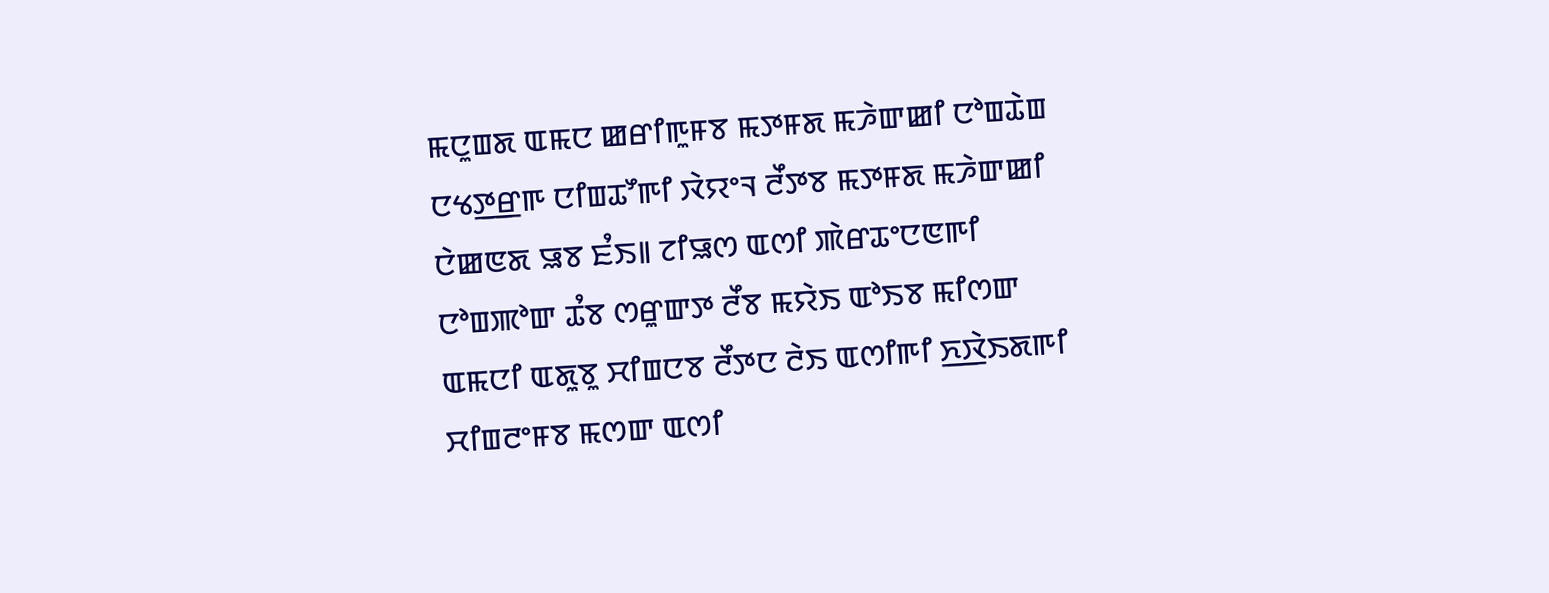ꯃꯅꯨꯡꯗ ꯑꯃꯅ ꯀꯔꯤꯒꯨꯝꯕ ꯃꯇꯝꯗ ꯃꯍꯥꯛꯀꯤ ꯅꯣꯡꯊꯥꯡ ꯅꯠꯇ꯭ꯔꯒ ꯅꯤꯡꯊꯧꯒꯤ ꯋꯥꯌꯦꯜ ꯂꯩꯇꯕ ꯃꯇꯝꯗ ꯃꯍꯥꯛꯀꯤ ꯅꯥꯀꯟꯗ ꯎꯕ ꯐꯪꯏ꯫ ꯖꯤꯎꯁ ꯑꯁꯤ ꯄꯥꯔꯊꯦꯅꯟꯒꯤ ꯅꯣꯡꯄꯣꯛ ꯊꯪꯕ ꯁꯔꯨꯛꯇ ꯂꯩꯕ ꯃꯌꯥꯏ ꯑꯣꯏꯕ ꯃꯤꯁꯛ ꯑꯃꯅꯤ ꯑꯗꯨꯕꯨ ꯆꯤꯡꯅꯕ ꯂꯩꯇꯅ ꯂꯥꯏ ꯑꯁꯤꯒꯤ ꯈ꯭ꯋꯥꯏꯗꯒꯤ ꯆꯤꯡꯂꯦꯝꯕ ꯃꯁꯛ ꯑꯁꯤ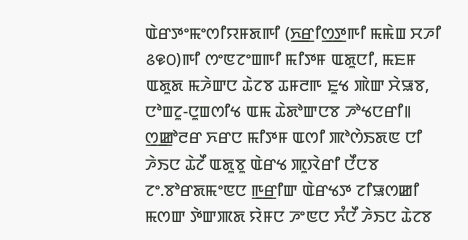ꯑꯥꯔꯇꯦꯃꯦꯁꯤꯌꯝꯗꯒꯤ (ꯈ꯭ꯔꯤꯁ꯭ꯇꯒꯤ ꯃꯃꯥꯡ ꯆꯍꯤ ꯴꯶꯰)ꯒꯤ ꯁꯦꯟꯖꯦꯡꯒꯤ ꯃꯤꯇꯝ ꯑꯗꯨꯅꯤ, ꯃꯐꯝ ꯑꯗꯨꯗ ꯃꯍꯥꯛꯅ ꯊꯥꯖꯕ ꯊꯝꯂꯒ ꯐꯨꯠ ꯄꯥꯛ ꯆꯥꯎꯕ, ꯅꯣꯡꯖꯨ-ꯅꯨꯡꯁꯤꯠ ꯑꯃ ꯊꯥꯗꯣꯛꯅꯕ ꯍꯣꯠꯅꯔꯤ꯫
ꯁ꯭ꯀꯣꯂꯔ ꯈꯔꯅ ꯃꯤꯇꯝ ꯑꯁꯤ ꯄꯣꯁꯥꯏꯗꯟ ꯅꯤ ꯍꯥꯏꯅ ꯊꯥꯖꯩ ꯑꯗꯨꯕꯨ ꯑꯥꯔꯠ ꯄꯨꯋꯥꯔꯤ ꯅꯩꯅꯕ ꯖꯦ.ꯕꯣꯔꯗꯃꯦꯟꯅ ꯒ꯭ꯔꯤꯛ ꯑꯥꯔꯠꯇ ꯖꯤꯎꯁꯀꯤ ꯃꯁꯛ ꯇꯥꯛꯄꯗ ꯌꯥꯝꯅ ꯍꯦꯟꯅ ꯈꯪꯅꯩ ꯍꯥꯏꯅ ꯊꯥꯖꯕ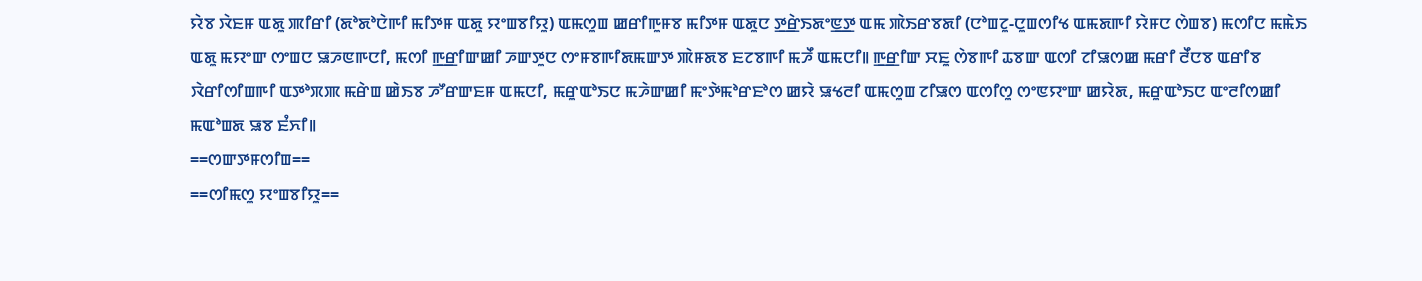ꯌꯥꯕ ꯋꯥꯐꯝ ꯑꯗꯨ ꯄꯤꯔꯤ (ꯗꯣꯗꯣꯅꯥꯒꯤ ꯃꯤꯇꯝ ꯑꯗꯨ ꯌꯦꯡꯕꯤꯌꯨ) ꯑꯃꯁꯨꯡ ꯀꯔꯤꯒꯨꯝꯕ ꯃꯤꯇꯝ ꯑꯗꯨꯅ ꯇ꯭ꯔꯥꯏꯗꯦꯟ꯭ꯇ ꯑꯃ ꯄꯥꯏꯔꯕꯗꯤ (ꯅꯣꯡꯖꯨ-ꯅꯨꯡꯁꯤꯠ ꯑꯃꯗꯒꯤ ꯌꯥꯝꯅ ꯁꯥꯡꯕ) ꯃꯁꯤꯅ ꯃꯃꯥꯏ ꯑꯗꯨ ꯃꯌꯦꯛ ꯁꯦꯡꯅ ꯎꯍꯟꯒꯅꯤ, ꯃꯁꯤ ꯒ꯭ꯔꯤꯛꯀꯤ ꯍꯛꯇꯨꯅ ꯁꯦꯝꯕꯒꯤꯗꯃꯛꯇ ꯄꯥꯝꯗꯕ ꯐꯖꯕꯒꯤ ꯃꯍꯩ ꯑꯃꯅꯤ꯫ ꯒ꯭ꯔꯤꯛ ꯆꯐꯨ ꯁꯥꯕꯒꯤ ꯊꯕꯛ ꯑꯁꯤ ꯖꯤꯎꯁꯀ ꯃꯔꯤ ꯂꯩꯅꯕ ꯑꯔꯤꯕ ꯋꯥꯔꯤꯁꯤꯡꯒꯤ ꯑꯇꯣꯞꯄ ꯃꯔꯥꯡ ꯀꯥꯏꯕ ꯍꯧꯔꯛꯐꯝ ꯑꯃꯅꯤ, ꯃꯔꯨꯑꯣꯏꯅ ꯃꯍꯥꯛꯀꯤ ꯃꯦꯇꯥꯃꯣꯔꯐꯣꯁ ꯀꯌꯥ ꯎꯠꯂꯤ ꯑꯃꯁꯨꯡ ꯖꯤꯎꯁ ꯑꯁꯤꯁꯨ ꯁꯦꯟꯌꯦꯛ ꯀꯌꯥꯗ, ꯃꯔꯨꯑꯣꯏꯅ ꯑꯦꯂꯤꯁꯀꯤ ꯃꯑꯣꯡꯗ ꯎꯕ ꯐꯪꯈꯤ꯫
==ꯁꯛꯇꯝꯁꯤꯡ==
==ꯁꯤꯃꯁꯨ ꯌꯦꯡꯕꯤꯌꯨ==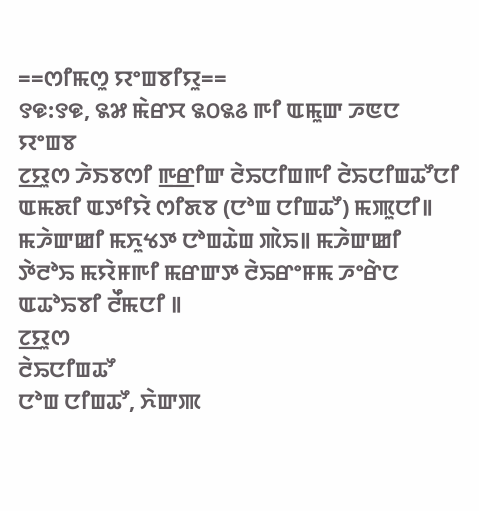==ꯁꯤꯃꯁꯨ ꯌꯦꯡꯕꯤꯌꯨ==
꯱꯶:꯱꯶, ꯲꯷ ꯃꯥꯔꯆ ꯲꯰꯲꯴ ꯒꯤ ꯑꯃꯨꯛ ꯍꯟꯅ ꯌꯦꯡꯕ
ꯖ꯭ꯌꯨꯁ ꯍꯥꯏꯕꯁꯤ ꯒ꯭ꯔꯤꯛ ꯂꯥꯢꯅꯤꯡꯒꯤ ꯂꯥꯢꯅꯤꯡꯊꯧꯅꯤ ꯑꯃꯗꯤ ꯑꯇꯤꯌꯥ ꯁꯤꯗꯕ (ꯅꯣꯡ ꯅꯤꯡꯊꯧ) ꯃꯄꯨꯅꯤ꯫ ꯃꯍꯥꯛꯀꯤ ꯃꯈꯨꯠꯇ ꯅꯣꯡꯊꯥꯡ ꯄꯥꯢ꯫ ꯃꯍꯥꯛꯀꯤ ꯇꯥꯂꯣꯢ ꯃꯌꯥꯝꯒꯤ ꯃꯔꯛꯇ ꯂꯥꯢꯔꯦꯝꯃ ꯍꯦꯔꯥꯅ ꯑꯊꯣꯢꯕꯤ ꯂꯩꯃꯅꯤ ꯫
ꯖ꯭ꯌꯨꯁ
ꯂꯥꯢꯅꯤꯡꯊꯧ
ꯅꯣꯡ ꯅꯤꯡꯊꯧ, ꯈꯥꯛꯄ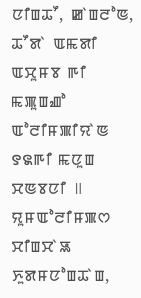ꯅꯤꯡꯊꯧ, ꯀꯥꯡꯂꯣꯟ, ꯊꯧꯗꯥ ꯑꯃꯗꯤ ꯑꯆꯨꯝꯕ ꯒꯤ ꯃꯄꯨꯡꯉꯣ
ꯑꯣꯂꯤꯝꯄꯤꯌꯥꯟ ꯱꯲ꯒꯤ ꯃꯅꯨꯡ ꯆꯟꯕꯅꯤ ꯫
ꯌꯨꯝꯑꯣꯂꯤꯝꯄꯁ ꯆꯤꯡꯆꯥꯎ
ꯈꯨꯗꯝꯅꯣꯡꯊꯥꯡ,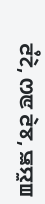ꯂꯪꯖꯥ, ꯁꯟ ꯂꯥꯕ, ꯎꯌꯨꯡ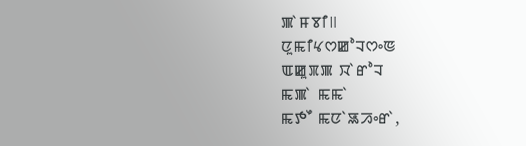ꯄꯥꯝꯕꯤ꯫
ꯅꯨꯃꯤꯠꯁꯀꯣꯜꯁꯦꯟ
ꯑꯀꯨꯞꯄ ꯋꯥꯔꯣꯜ
ꯃꯄꯥ ꯃꯃꯥ
ꯃꯇꯩ ꯃꯅꯥꯎꯍꯦꯔꯥ,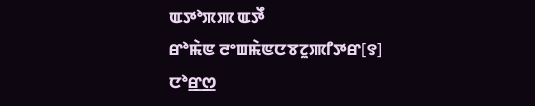ꯑꯇꯣꯞꯄ ꯑꯇꯩ
ꯔꯣꯃꯥꯟ ꯂꯦꯡꯃꯥꯟꯅꯕꯖꯨꯄꯤꯇꯔ[꯱]
ꯅꯣꯔ꯭ꯁ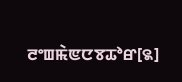ꯂꯦꯡꯃꯥꯟꯅꯕꯊꯣꯔ[꯲]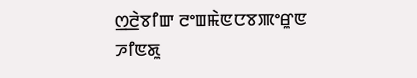ꯁ꯭ꯂꯥꯕꯤꯛ ꯂꯦꯡꯃꯥꯟꯅꯕꯄꯦꯔꯨꯟ
ꯍꯤꯟꯗꯨ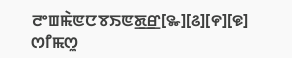ꯂꯦꯡꯃꯥꯟꯅꯕꯏꯟꯗ꯭ꯔ[꯳][꯴][꯵][꯶]
ꯁꯤꯃꯁꯨ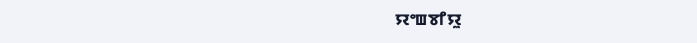ꯌꯦꯡꯕꯤꯌꯨ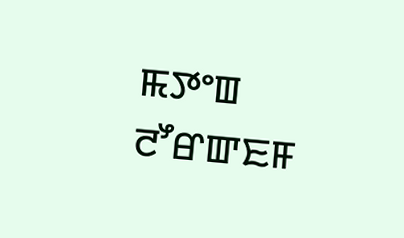ꯃꯇꯦꯡ ꯂꯧꯔꯛꯐꯝ